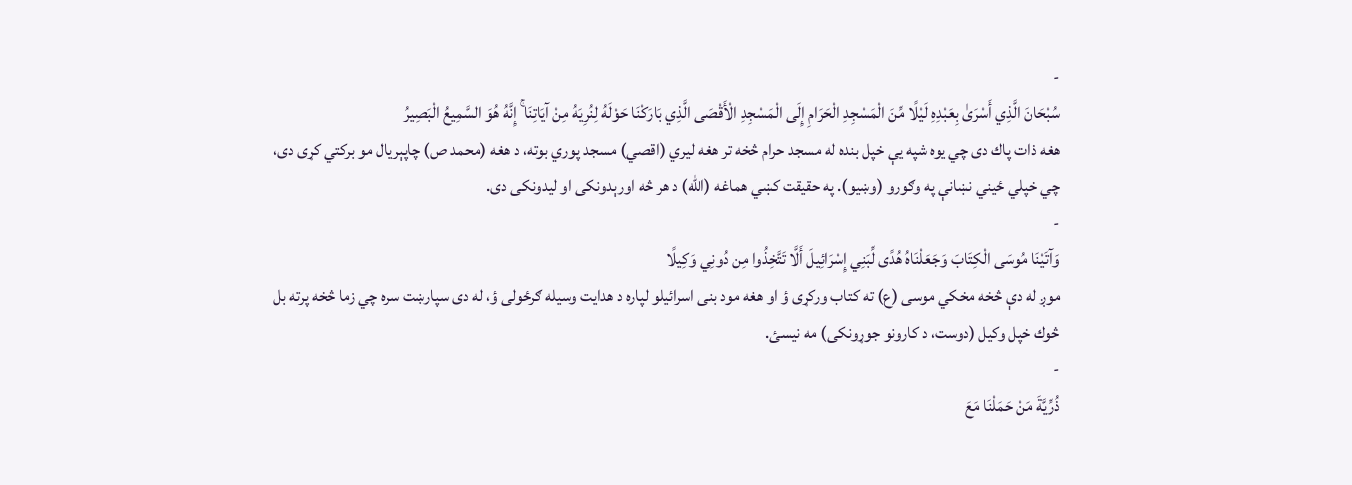-
سُبْحَانَ الَّذِي أَسْرَىٰ بِعَبْدِهِ لَيْلًا مِّنَ الْمَسْجِدِ الْحَرَامِ إِلَى الْمَسْجِدِ الْأَقْصَى الَّذِي بَارَكْنَا حَوْلَهُ لِنُرِيَهُ مِنْ آيَاتِنَا ۚ إِنَّهُ هُوَ السَّمِيعُ الْبَصِيرُ
هغه ذات پاك دى چي يوه شپه یې خپل بنده له مسجد حرام څخه تر هغه لیري (اقصي) مسجد پوري بوته، د هغه (محمد ص) چاپېريال مو بركتي کړی دى، چي خپلي ځیني نښانې په وګورو (وښیو). په حقيقت کښي هماغه (الله) د هر څه اورېدونكى او ليدونكى دى.
-
وَآتَيْنَا مُوسَى الْكِتَابَ وَجَعَلْنَاهُ هُدًى لِّبَنِي إِسْرَائِيلَ أَلَّا تَتَّخِذُوا مِن دُونِي وَكِيلًا
موږ له دې څخه مخکي موسى (ع) ته كتاب ورکړی ؤ او هغه مود بنى اسرائيلو لپاره د هدايت وسيله ګرځولى ؤ، له دى سپارښت سره چي زما څخه پرته بل څوك خپل وکیل (دوست، د کارونو جوړونکی) مه نيسئ.
-
ذُرِّيَّةَ مَنْ حَمَلْنَا مَعَ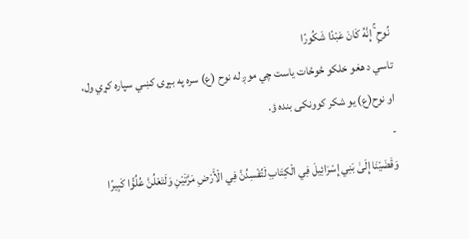نُوحٍ ۚ إِنَّهُ كَانَ عَبْدًا شَكُورًا
تاسي د هغو خلكو ځوځات ياست چي موږ له نوح (ع) سره په بېړۍ کښي سپاره کړي ول، او نوح(ع) يو شكر كوونكى بنده ؤ.
-
وَقَضَيْنَا إِلَىٰ بَنِي إِسْرَائِيلَ فِي الْكِتَابِ لَتُفْسِدُنَّ فِي الْأَرْضِ مَرَّتَيْنِ وَلَتَعْلُنَّ عُلُوًّا كَبِيرًا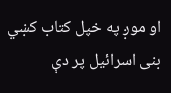او موږ په خپل كتاب کښي بنى اسرائيل پر دې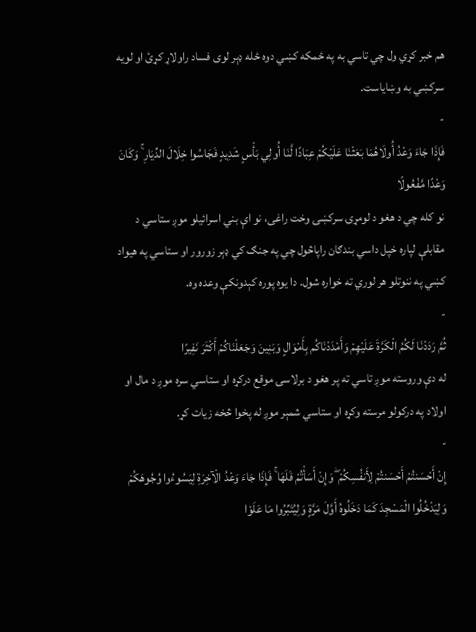هم خبر کړي ول چي تاسي به په ځمکه کښي دوه ځله ډېر لوى فساد راولاړ کړئ او لويه سرکښي به وښاياست.
-
فَإِذَا جَاءَ وَعْدُ أُولَاهُمَا بَعَثْنَا عَلَيْكُمْ عِبَادًا لَّنَا أُولِي بَأْسٍ شَدِيدٍ فَجَاسُوا خِلَالَ الدِّيَارِ ۚ وَكَانَ وَعْدًا مَّفْعُولًا
نو كله چي د هغو د لومړۍ سرکښۍ وخت راغى، نو اې بني اسرائيلو موږ ستاسي د مقابلې لپاره خپل داسي بندګان راپاڅول چي په جنګ كي ډېر زورور او ستاسي په هيواد کښي په ننوتلو هر لوري ته خواره شول. دا يوه پوره كېدونكې وعده وه.
-
ثُمَّ رَدَدْنَا لَكُمُ الْكَرَّةَ عَلَيْهِمْ وَأَمْدَدْنَاكُم بِأَمْوَالٍ وَبَنِينَ وَجَعَلْنَاكُمْ أَكْثَرَ نَفِيرًا
له دې وروسته موږ تاسي ته پر هغو د برلاسۍ موقع درکړه او ستاسي سره موږ د مال او اولاد په دركولو مرسته وکړه او ستاسي شمېر موږ له پخوا څخه زيات کړ.
-
إِنْ أَحْسَنتُمْ أَحْسَنتُمْ لِأَنفُسِكُمْ ۖ وَإِنْ أَسَأْتُمْ فَلَهَا ۚ فَإِذَا جَاءَ وَعْدُ الْآخِرَةِ لِيَسُوءُوا وُجُوهَكُمْ وَلِيَدْخُلُوا الْمَسْجِدَ كَمَا دَخَلُوهُ أَوَّلَ مَرَّةٍ وَلِيُتَبِّرُوا مَا عَلَوْا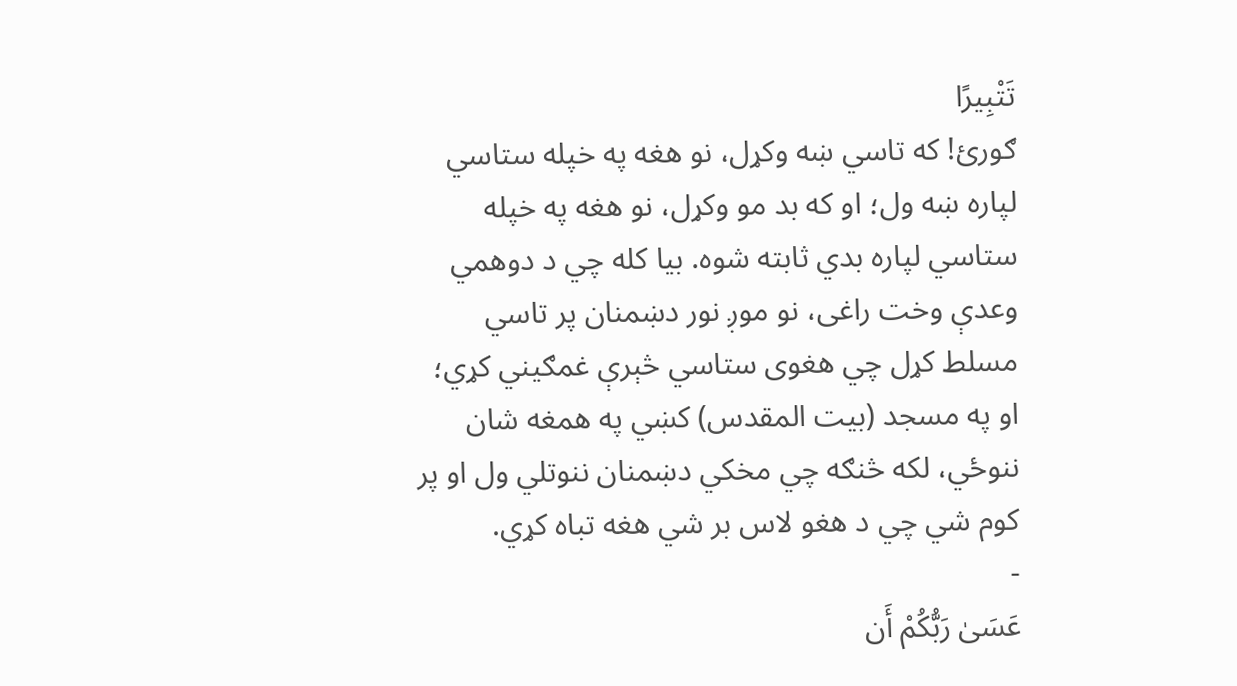تَتْبِيرًا
ګورئ! كه تاسي ښه وکړل، نو هغه په خپله ستاسي لپاره ښه ول؛ او كه بد مو وکړل، نو هغه په خپله ستاسي لپاره بدي ثابته شوه. بيا كله چي د دوهمي وعدې وخت راغى، نو موږ نور دښمنان پر تاسي مسلط کړل چي هغوى ستاسي څېرې غمګیني کړي؛ او په مسجد (بيت المقدس) کښي په همغه شان ننوځي، لكه څنګه چي مخکي دښمنان ننوتلي ول او پر كوم شي چي د هغو لاس بر شي هغه تباه کړي.
-
عَسَىٰ رَبُّكُمْ أَن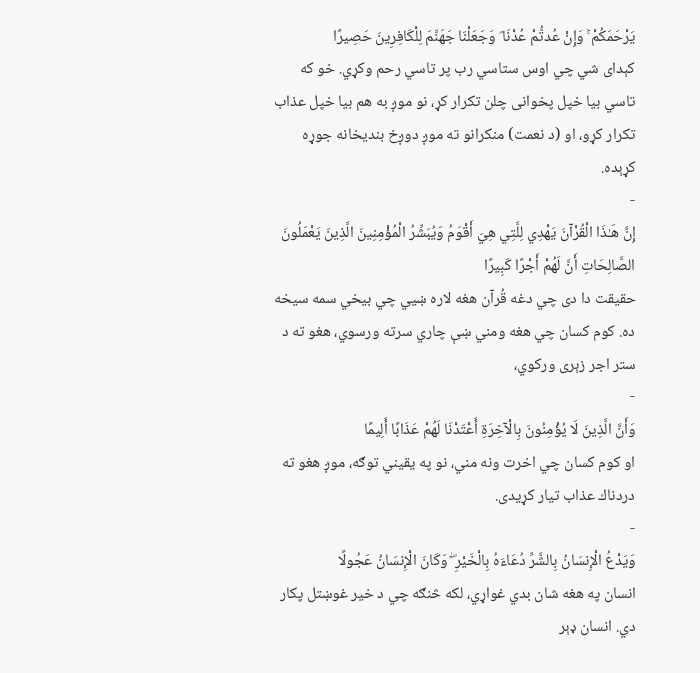يَرْحَمَكُمْ ۚ وَإِنْ عُدتُّمْ عُدْنَا ۘ وَجَعَلْنَا جَهَنَّمَ لِلْكَافِرِينَ حَصِيرًا
کېدای شي چي اوس ستاسي رب پر تاسي رحم وکړي. خو كه تاسي بيا خپل پخوانى چلن تكرار کړ، نو موږ به هم بيا خپل عذاب تكرار کړو، او (د نعمت) منکرانو ته موږ دوږخ بنديخانه جوړه کړېده.
-
إِنَّ هَـٰذَا الْقُرْآنَ يَهْدِي لِلَّتِي هِيَ أَقْوَمُ وَيُبَشِّرُ الْمُؤْمِنِينَ الَّذِينَ يَعْمَلُونَ الصَّالِحَاتِ أَنَّ لَهُمْ أَجْرًا كَبِيرًا
حقيقت دا دى چي دغه قُرآن هغه لاره ښيي چي بيخي سمه سيخه ده. كوم كسان چي هغه ومني ښې چاري سرته ورسوي، هغو ته د ستر اجر زېرى وركوي،
-
وَأَنَّ الَّذِينَ لَا يُؤْمِنُونَ بِالْآخِرَةِ أَعْتَدْنَا لَهُمْ عَذَابًا أَلِيمًا
او كوم كسان چي اخرت ونه مني، نو په یقیني توګه، موږ هغو ته دردناك عذاب تيار کړيدى.
-
وَيَدْعُ الْإِنسَانُ بِالشَّرِّ دُعَاءَهُ بِالْخَيْرِ ۖ وَكَانَ الْإِنسَانُ عَجُولًا
انسان په هغه شان بدي غواړي، لکه څنګه چي د خير غوښتل پكار دي. انسان ډېر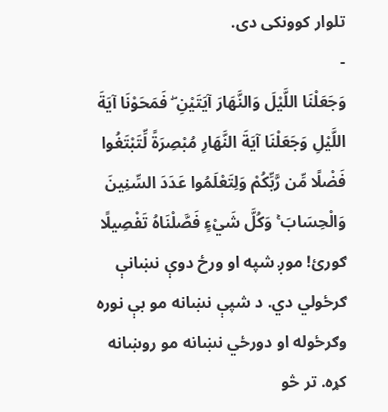تلوار كوونكى دى.
-
وَجَعَلْنَا اللَّيْلَ وَالنَّهَارَ آيَتَيْنِ ۖ فَمَحَوْنَا آيَةَ اللَّيْلِ وَجَعَلْنَا آيَةَ النَّهَارِ مُبْصِرَةً لِّتَبْتَغُوا فَضْلًا مِّن رَّبِّكُمْ وَلِتَعْلَمُوا عَدَدَ السِّنِينَ وَالْحِسَابَ ۚ وَكُلَّ شَيْءٍ فَصَّلْنَاهُ تَفْصِيلًا
ګورئ! موږ شپه او ورځ دوې نښانې ګرځولي دي. د شپې نښانه مو بې نوره وګرځوله او دورځي نښانه مو روښانه کړه. تر څو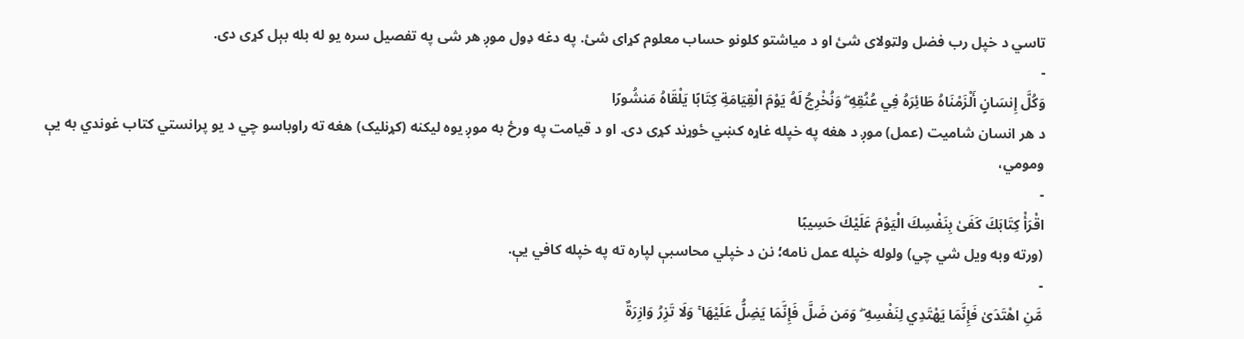تاسي د خپل رب فضل ولټولای شئ او د مياشتو كلونو حساب معلوم کړای شئ. په دغه ډول موږ هر شى په تفصيل سره يو له بله بېل کړی دی.
-
وَكُلَّ إِنسَانٍ أَلْزَمْنَاهُ طَائِرَهُ فِي عُنُقِهِ ۖ وَنُخْرِجُ لَهُ يَوْمَ الْقِيَامَةِ كِتَابًا يَلْقَاهُ مَنشُورًا
د هر انسان شاميت (عمل) موږ د هغه په خپله غاړه کښي ځوړند کړی دى. او د قيامت په ورځ به موږ يوه ليكنه (کړنلیک) هغه ته راوباسو چي د يو پرانستي كتاب غوندي به يې ومومي،
-
اقْرَأْ كِتَابَكَ كَفَىٰ بِنَفْسِكَ الْيَوْمَ عَلَيْكَ حَسِيبًا
(ورته وبه ویل شي چي) ولوله خپله عمل نامه؛ نن د خپلي محاسبې لپاره ته په خپله كافي یې.
-
مَّنِ اهْتَدَىٰ فَإِنَّمَا يَهْتَدِي لِنَفْسِهِ ۖ وَمَن ضَلَّ فَإِنَّمَا يَضِلُّ عَلَيْهَا ۚ وَلَا تَزِرُ وَازِرَةٌ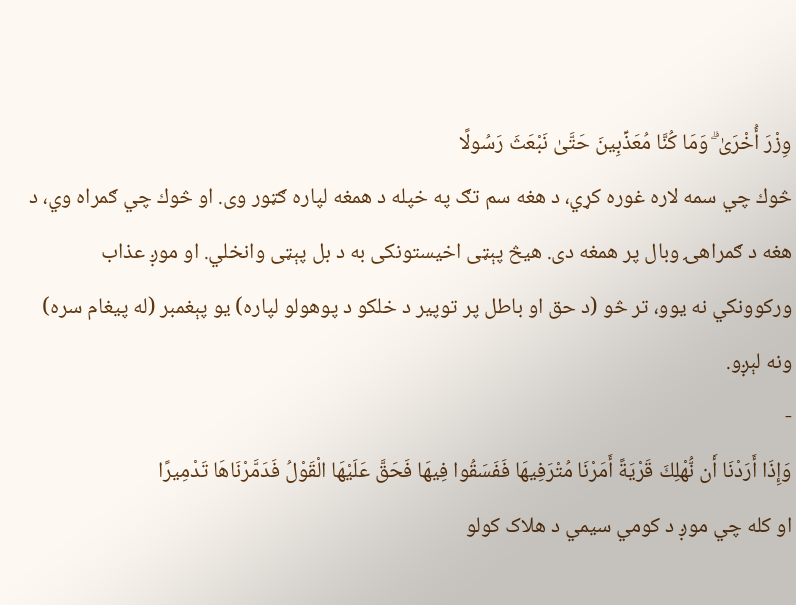وِزْرَ أُخْرَىٰ ۗ وَمَا كُنَّا مُعَذِّبِينَ حَتَّىٰ نَبْعَثَ رَسُولًا
څوك چي سمه لاره غوره کړي، د هغه سم تګ په خپله د همغه لپاره ګټور وی. او څوك چي ګمراه وي، د هغه د ګمراهۍ وبال پر همغه دى. هیڅ پېټى اخيستونكى به د بل پېټى وانخلي. او موږ عذاب ورکوونکي نه يوو، تر څو (د حق او باطل پر توپير د خلكو د پوهولو لپاره) يو پېغمبر (له پيغام سره) ونه لېږو.
-
وَإِذَا أَرَدْنَا أَن نُّهْلِكَ قَرْيَةً أَمَرْنَا مُتْرَفِيهَا فَفَسَقُوا فِيهَا فَحَقَّ عَلَيْهَا الْقَوْلُ فَدَمَّرْنَاهَا تَدْمِيرًا
او كله چي موږ د کومي سيمي د هلاک كولو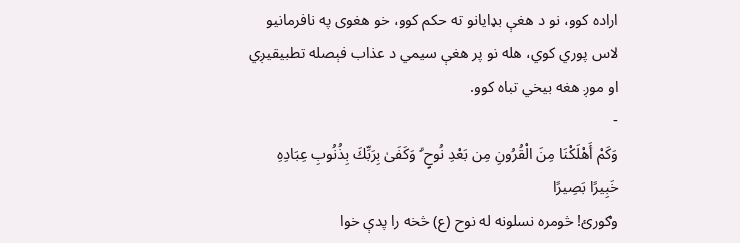اراده كوو، نو د هغې بډايانو ته حكم كوو، خو هغوى په نافرمانيو لاس پوري كوي، هله نو پر هغې سيمي د عذاب فېصله تطبيقيږي او موږ هغه بيخي تباه كوو.
-
وَكَمْ أَهْلَكْنَا مِنَ الْقُرُونِ مِن بَعْدِ نُوحٍ ۗ وَكَفَىٰ بِرَبِّكَ بِذُنُوبِ عِبَادِهِ خَبِيرًا بَصِيرًا
وګورئ! څومره نسلونه له نوح (ع) څخه را پدې خوا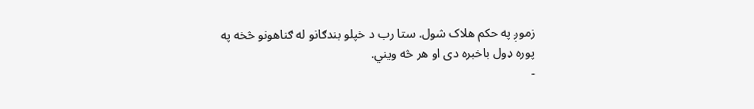زموږ په حكم هلاک شول. ستا رب د خپلو بندګانو له ګناهونو څخه په پوره ډول باخبره دى او هر څه ويني.
-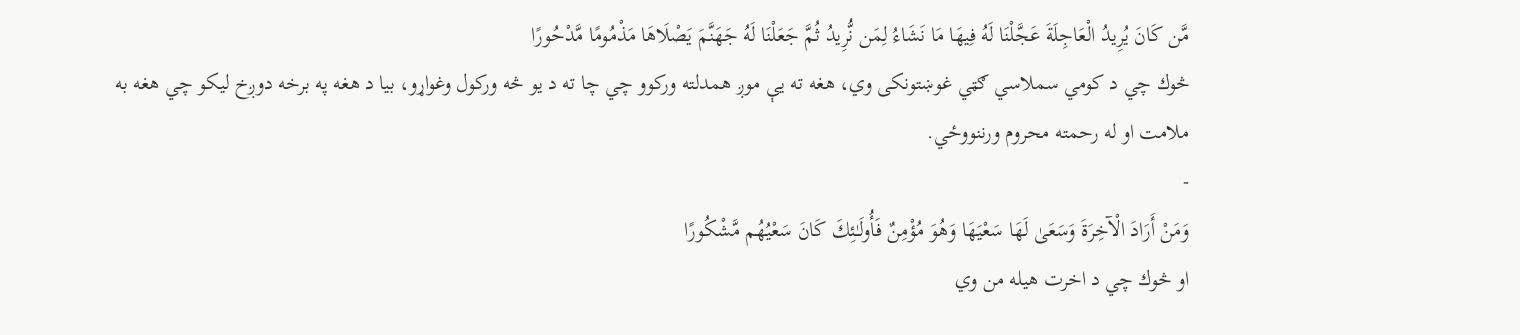مَّن كَانَ يُرِيدُ الْعَاجِلَةَ عَجَّلْنَا لَهُ فِيهَا مَا نَشَاءُ لِمَن نُّرِيدُ ثُمَّ جَعَلْنَا لَهُ جَهَنَّمَ يَصْلَاهَا مَذْمُومًا مَّدْحُورًا
څوك چي د کومي سملاسي ګټي غوښتونكى وي، هغه ته یې موږ همدلته وركوو چي چا ته د يو څه وركول وغواړو، بيا د هغه په برخه دوږخ ليكو چي هغه به ملامت او له رحمته محروم ورننووځي.
-
وَمَنْ أَرَادَ الْآخِرَةَ وَسَعَىٰ لَهَا سَعْيَهَا وَهُوَ مُؤْمِنٌ فَأُولَـٰئِكَ كَانَ سَعْيُهُم مَّشْكُورًا
او څوك چي د اخرت هيله من وي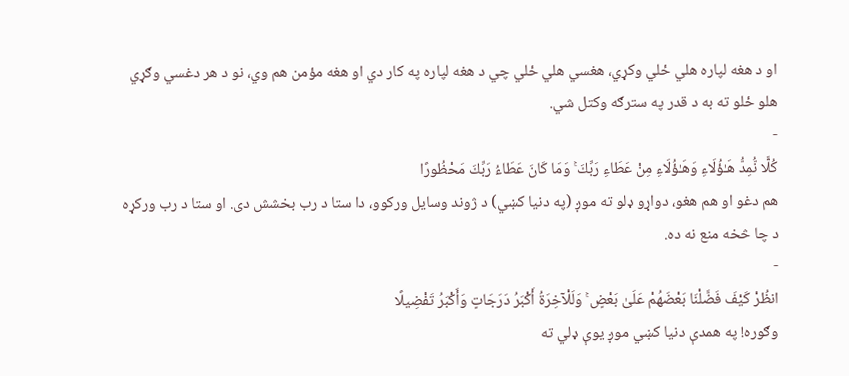او د هغه لپاره هلي ځلي وکړي، هغسي هلي ځلي چي د هغه لپاره په كار دي او هغه مؤمن هم وي، نو د هر دغسي وګړي هلو ځلو ته به د قدر په سترګه وكتل شي.
-
كُلًّا نُّمِدُّ هَـٰؤُلَاءِ وَهَـٰؤُلَاءِ مِنْ عَطَاءِ رَبِّكَ ۚ وَمَا كَانَ عَطَاءُ رَبِّكَ مَحْظُورًا
هم دغو او هم هغو، دواړو ډلو ته موږ (په دنيا کښي) د ژوند وسايل وركوو، دا ستا د رب بخشش دى. او ستا د رب ورکړه د چا څخه منع نه ده.
-
انظُرْ كَيْفَ فَضَّلْنَا بَعْضَهُمْ عَلَىٰ بَعْضٍ ۚ وَلَلْآخِرَةُ أَكْبَرُ دَرَجَاتٍ وَأَكْبَرُ تَفْضِيلًا
وګوره! په همدې دنيا کښي موږ يوې ډلي ته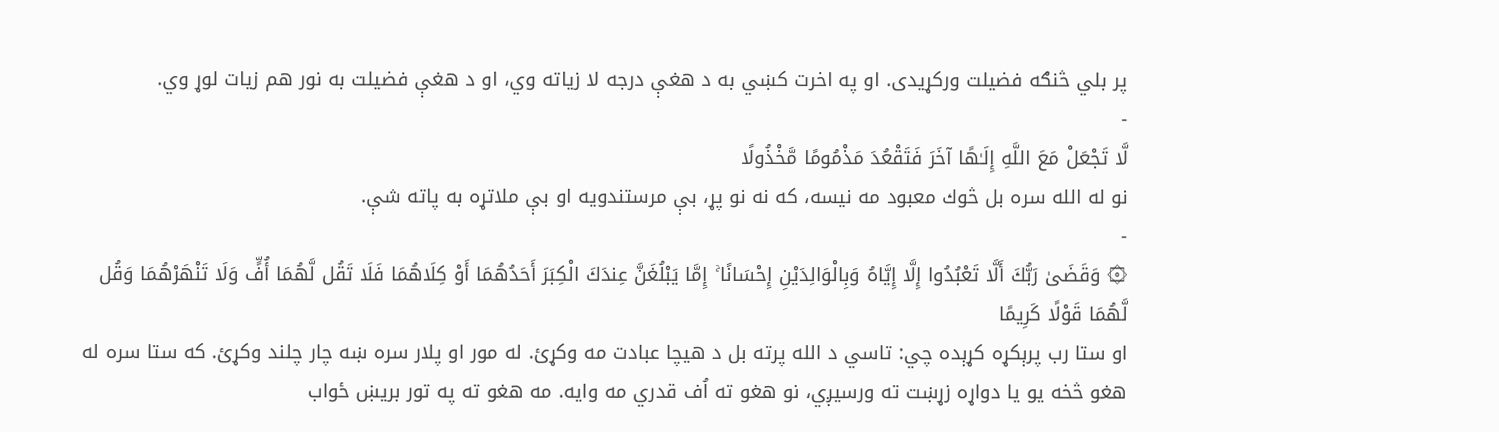پر بلي څنګه فضيلت ورکړيدى. او په اخرت کښي به د هغې درجه لا زياته وي، او د هغې فضيلت به نور هم زيات لوړ وي.
-
لَّا تَجْعَلْ مَعَ اللَّهِ إِلَـٰهًا آخَرَ فَتَقْعُدَ مَذْمُومًا مَّخْذُولًا
نو له الله سره بل څوك معبود مه نيسه، كه نه نو پړ، بې مرستندويه او بې ملاتړه به پاته شې.
-
۞ وَقَضَىٰ رَبُّكَ أَلَّا تَعْبُدُوا إِلَّا إِيَّاهُ وَبِالْوَالِدَيْنِ إِحْسَانًا ۚ إِمَّا يَبْلُغَنَّ عِندَكَ الْكِبَرَ أَحَدُهُمَا أَوْ كِلَاهُمَا فَلَا تَقُل لَّهُمَا أُفٍّ وَلَا تَنْهَرْهُمَا وَقُل لَّهُمَا قَوْلًا كَرِيمًا
او ستا رب پرېکړه کړېده چي: تاسي د الله پرته بل د هیچا عبادت مه وکړئ. له مور او پلار سره ښه چار چلند وکړئ. كه ستا سره له هغو څخه يو يا دواړه زړښت ته ورسیږي، نو هغو ته اُف قدري مه وايه. مه هغو ته په تور بريښ ځواب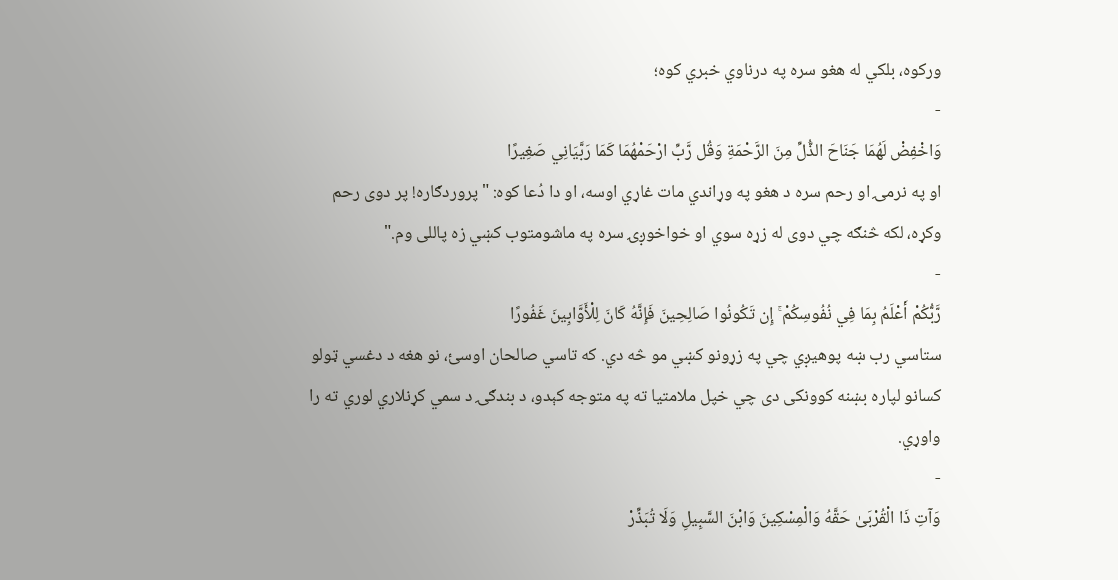وركوه، بلکي له هغو سره په درناوي خبري كوه؛
-
وَاخْفِضْ لَهُمَا جَنَاحَ الذُّلِّ مِنَ الرَّحْمَةِ وَقُل رَّبِّ ارْحَمْهُمَا كَمَا رَبَّيَانِي صَغِيرًا
او په نرمۍ او رحم سره د هغو په وړاندي مات غاړي اوسه، او دا دُعا كوه: "پروردګاره! پر دوى رحم وکړه، لكه څنګه چي دوى له زړه سوي او خواخوږۍ سره په ماشومتوب کښي زه پاللى وم."
-
رَّبُّكُمْ أَعْلَمُ بِمَا فِي نُفُوسِكُمْ ۚ إِن تَكُونُوا صَالِحِينَ فَإِنَّهُ كَانَ لِلْأَوَّابِينَ غَفُورًا
ستاسي رب ښه پوهیږي چي په زړونو کښي مو څه دي. كه تاسي صالحان اوسئ، نو هغه د دغسي ټولو كسانو لپاره بښنه كوونكى دى چي خپل ملامتیا ته په متوجه كېدو، د بندګۍ د سمي کړنلاري لوري ته را واوړي.
-
وَآتِ ذَا الْقُرْبَىٰ حَقَّهُ وَالْمِسْكِينَ وَابْنَ السَّبِيلِ وَلَا تُبَذِّرْ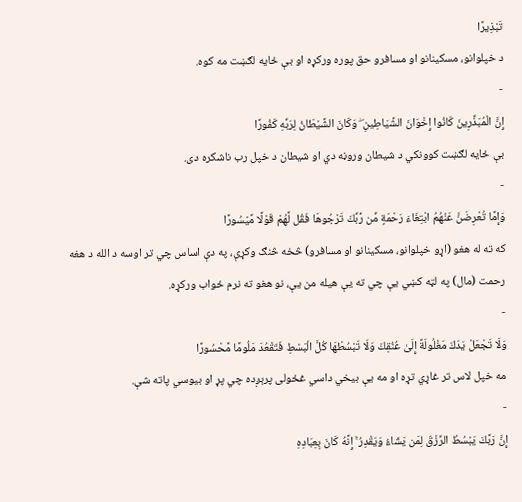تَبْذِيرًا
د خپلوانو، مسكينانو او مسافرو حق پوره ورکړه او بې ځايه لګښت مه كوه.
-
إِنَّ الْمُبَذِّرِينَ كَانُوا إِخْوَانَ الشَّيَاطِينِ ۖ وَكَانَ الشَّيْطَانُ لِرَبِّهِ كَفُورًا
بې ځايه لګښت كوونكي د شيطان وروڼه دي او شيطان د خپل رب ناشكره دى.
-
وَإِمَّا تُعْرِضَنَّ عَنْهُمُ ابْتِغَاءَ رَحْمَةٍ مِّن رَّبِّكَ تَرْجُوهَا فَقُل لَّهُمْ قَوْلًا مَّيْسُورًا
كه ته له هغو (اړو خپلوانو، مسكينانو او مسافرو) څخه څنګ وکړې، په دې اساس چي تر اوسه د الله د هغه رحمت (مال) په لټه کښي یې چي ته یې هيله من یې، نو هغو ته نرم ځواب ورکړه.
-
وَلَا تَجْعَلْ يَدَكَ مَغْلُولَةً إِلَىٰ عُنُقِكَ وَلَا تَبْسُطْهَا كُلَّ الْبَسْطِ فَتَقْعُدَ مَلُومًا مَّحْسُورًا
مه خپل لاس تر غاړي تړه او مه یې بيخي داسي غځولى پرېږده چي پړ او بيوسي پاته شې.
-
إِنَّ رَبَّكَ يَبْسُطُ الرِّزْقَ لِمَن يَشَاءُ وَيَقْدِرُ ۚ إِنَّهُ كَانَ بِعِبَادِهِ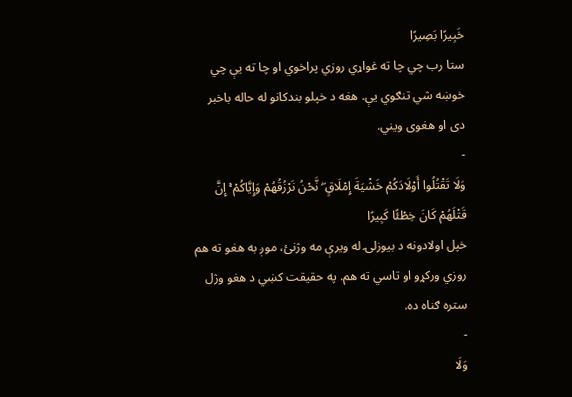خَبِيرًا بَصِيرًا
ستا رب چي چا ته غواړي روزي پراخوي او چا ته یې چي خوښه شي تنګوي یې. هغه د خپلو بندكانو له حاله باخبر دى او هغوى ويني.
-
وَلَا تَقْتُلُوا أَوْلَادَكُمْ خَشْيَةَ إِمْلَاقٍ ۖ نَّحْنُ نَرْزُقُهُمْ وَإِيَّاكُمْ ۚ إِنَّ قَتْلَهُمْ كَانَ خِطْئًا كَبِيرًا
خپل اولادونه د بيوزلۍ له ويرې مه وژنئ، موږ به هغو ته هم روزي ورکړو او تاسي ته هم. په حقيقت کښي د هغو وژل ستره ګناه ده.
-
وَلَا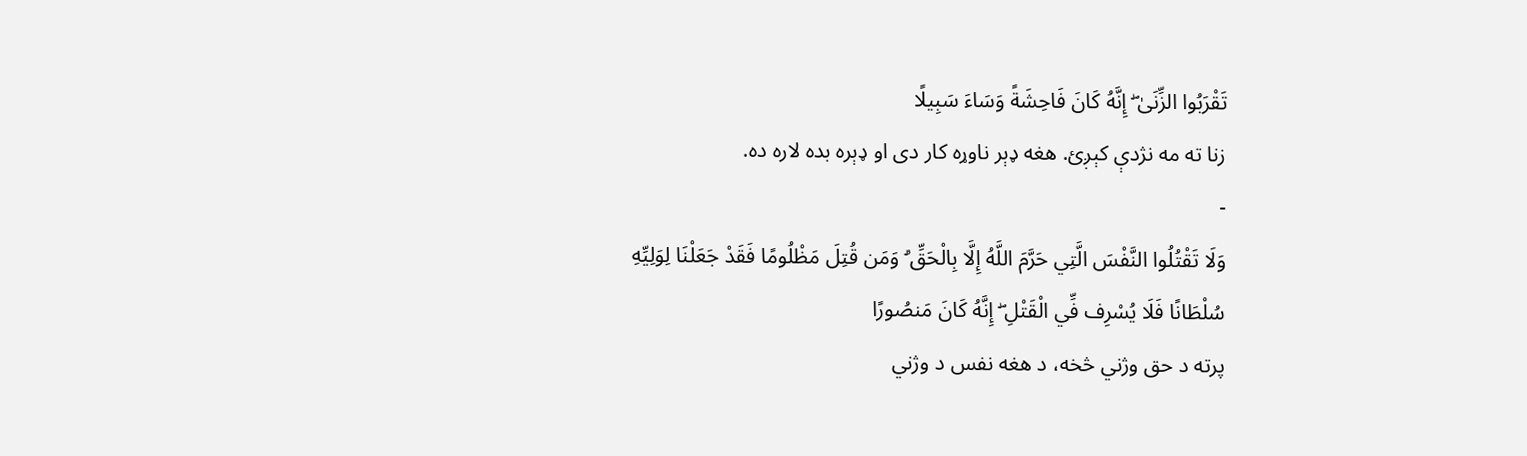تَقْرَبُوا الزِّنَىٰ ۖ إِنَّهُ كَانَ فَاحِشَةً وَسَاءَ سَبِيلًا
زنا ته مه نژدې کېږئ. هغه ډېر ناوړه كار دى او ډېره بده لاره ده.
-
وَلَا تَقْتُلُوا النَّفْسَ الَّتِي حَرَّمَ اللَّهُ إِلَّا بِالْحَقِّ ۗ وَمَن قُتِلَ مَظْلُومًا فَقَدْ جَعَلْنَا لِوَلِيِّهِ سُلْطَانًا فَلَا يُسْرِف فِّي الْقَتْلِ ۖ إِنَّهُ كَانَ مَنصُورًا
پرته د حق وژني څخه، د هغه نفس د وژني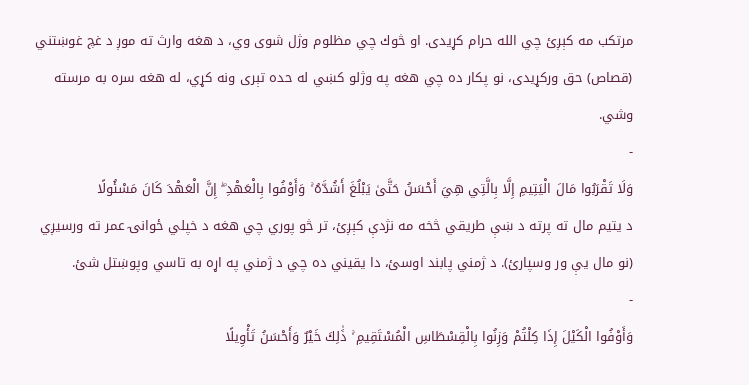مرتكب مه کېږئ چي الله حرام کړيدى. او څوك چي مظلوم وژل شوى وي، د هغه وارث ته موږ د غچ غوښتني (قصاص) حق ورکړيدى، نو پكار ده چي هغه په وژلو کښي له حده تېرى ونه کړي، له هغه سره به مرسته وشي.
-
وَلَا تَقْرَبُوا مَالَ الْيَتِيمِ إِلَّا بِالَّتِي هِيَ أَحْسَنُ حَتَّىٰ يَبْلُغَ أَشُدَّهُ ۚ وَأَوْفُوا بِالْعَهْدِ ۖ إِنَّ الْعَهْدَ كَانَ مَسْئُولًا
د يتيم مال ته پرته د ښې طریقي څخه مه نژدې کېږئ، تر څو پوري چي هغه د خپلي ځوانۍ عمر ته ورسیږي (نو مال يې ور وسپارئ). د ژمني پابند اوسئ، دا يقيني ده چي د ژمني په اړه به تاسي وپوښتل شئ.
-
وَأَوْفُوا الْكَيْلَ إِذَا كِلْتُمْ وَزِنُوا بِالْقِسْطَاسِ الْمُسْتَقِيمِ ۚ ذَٰلِكَ خَيْرٌ وَأَحْسَنُ تَأْوِيلًا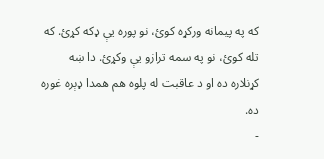كه په پيمانه ورکړه كوئ، نو پوره یې ډکه کړئ. كه تله كوئ، نو په سمه ترازو یې وکړئ. دا ښه کړنلاره ده او د عاقبت له پلوه هم همدا ډېره غوره ده.
-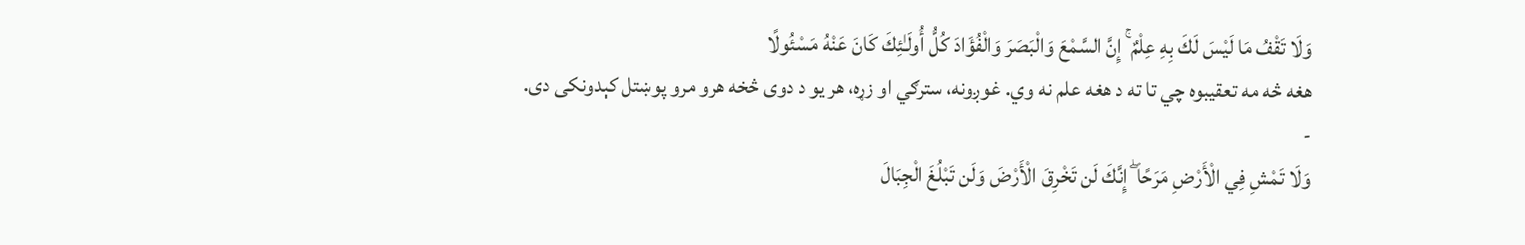وَلَا تَقْفُ مَا لَيْسَ لَكَ بِهِ عِلْمٌ ۚ إِنَّ السَّمْعَ وَالْبَصَرَ وَالْفُؤَادَ كُلُّ أُولَـٰئِكَ كَانَ عَنْهُ مَسْئُولًا
هغه څه مه تعقيبوه چي تا ته د هغه علم نه وي. غوږونه، سترګي او زړه، هر یو د دوی څخه هرو مرو پوښتل کېدونکی دی.
-
وَلَا تَمْشِ فِي الْأَرْضِ مَرَحًا ۖ إِنَّكَ لَن تَخْرِقَ الْأَرْضَ وَلَن تَبْلُغَ الْجِبَالَ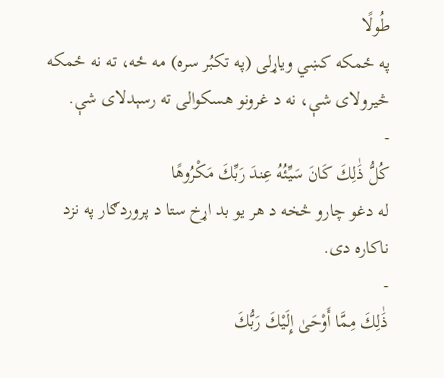طُولًا
په ځمکه کښي وياړلى (په تکبُر سره) مه ځه، ته نه ځمکه څيرولای شې، نه د غرونو هسكوالى ته رسېدلای شې.
-
كُلُّ ذَٰلِكَ كَانَ سَيِّئُهُ عِندَ رَبِّكَ مَكْرُوهًا
له دغو چارو څخه د هر يو بد اړخ ستا د پروردګار په نزد ناكاره دى.
-
ذَٰلِكَ مِمَّا أَوْحَىٰ إِلَيْكَ رَبُّكَ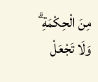مِنَ الْحِكْمَةِ ۗ وَلَا تَجْعَلْ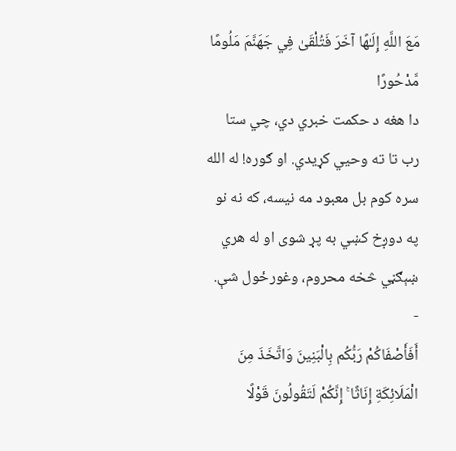مَعَ اللَّهِ إِلَـٰهًا آخَرَ فَتُلْقَىٰ فِي جَهَنَّمَ مَلُومًا مَّدْحُورًا
دا هغه د حكمت خبري دي، چي ستا رب تا ته وحیي کړيدي. او ګوره! له الله سره كوم بل معبود مه نيسه، كه نه نو په دوږخ کښي به پړ شوى او له هري ښېګڼي څخه محروم، وغورځول شې.
-
أَفَأَصْفَاكُمْ رَبُّكُم بِالْبَنِينَ وَاتَّخَذَ مِنَ الْمَلَائِكَةِ إِنَاثًا ۚ إِنَّكُمْ لَتَقُولُونَ قَوْلًا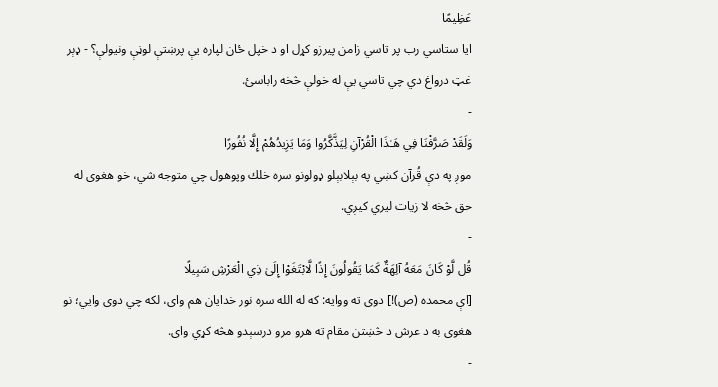عَظِيمًا
ایا ستاسي رب پر تاسي زامن پيرزو کړل او د خپل ځان لپاره یې پرښتې لوڼې ونيولې؟ - ډېر غټ درواغ دي چي تاسي یې له خولې څخه راباسئ.
-
وَلَقَدْ صَرَّفْنَا فِي هَـٰذَا الْقُرْآنِ لِيَذَّكَّرُوا وَمَا يَزِيدُهُمْ إِلَّا نُفُورًا
موږ په دې قُرآن کښي په بېلابېلو ډولونو سره خلك وپوهول چي متوجه شي، خو هغوى له حق څخه لا زيات ليري کیږي.
-
قُل لَّوْ كَانَ مَعَهُ آلِهَةٌ كَمَا يَقُولُونَ إِذًا لَّابْتَغَوْا إِلَىٰ ذِي الْعَرْشِ سَبِيلًا
[اې محمده (ص)!] دوى ته ووايه: كه له الله سره نور خدايان هم واى، لكه چي دوى وايي؛ نو هغوی به د عرش د څښتن مقام ته هرو مرو درسېدو هڅه کړي واى.
-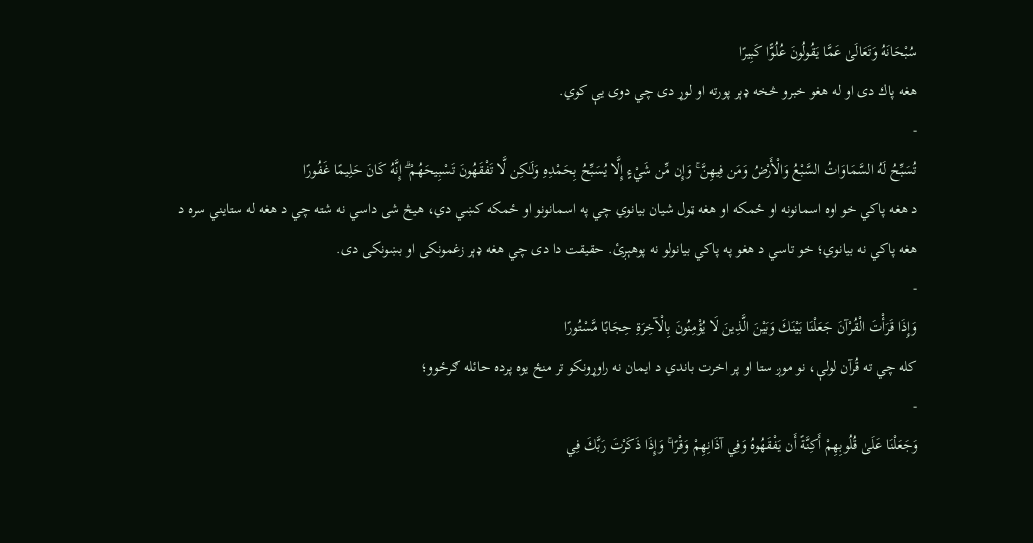سُبْحَانَهُ وَتَعَالَىٰ عَمَّا يَقُولُونَ عُلُوًّا كَبِيرًا
هغه پاك دى او له هغو خبرو څخه ډېر پورته او لوړ دى چي دوى یې كوي.
-
تُسَبِّحُ لَهُ السَّمَاوَاتُ السَّبْعُ وَالْأَرْضُ وَمَن فِيهِنَّ ۚ وَإِن مِّن شَيْءٍ إِلَّا يُسَبِّحُ بِحَمْدِهِ وَلَـٰكِن لَّا تَفْقَهُونَ تَسْبِيحَهُمْ ۗ إِنَّهُ كَانَ حَلِيمًا غَفُورًا
د هغه پاكي خو اوه اسمانونه او ځمکه او هغه ټول شيان بيانوي چي په اسمانونو او ځمکه کښي دي، هيڅ شى داسي نه شته چي د هغه له ستايني سره د هغه پاكي نه بيانوي؛ خو تاسي د هغو په پاكي بيانولو نه پوهېږئ. حقيقت دا دى چي هغه ډېر زغمونكى او بښونكى دى.
-
وَإِذَا قَرَأْتَ الْقُرْآنَ جَعَلْنَا بَيْنَكَ وَبَيْنَ الَّذِينَ لَا يُؤْمِنُونَ بِالْآخِرَةِ حِجَابًا مَّسْتُورًا
كله چي ته قُرآن لولې، نو موږ ستا او پر اخرت باندي د ايمان نه راوړونكو تر منځ يوه پرده حائله ګرځوو؛
-
وَجَعَلْنَا عَلَىٰ قُلُوبِهِمْ أَكِنَّةً أَن يَفْقَهُوهُ وَفِي آذَانِهِمْ وَقْرًا ۚ وَإِذَا ذَكَرْتَ رَبَّكَ فِي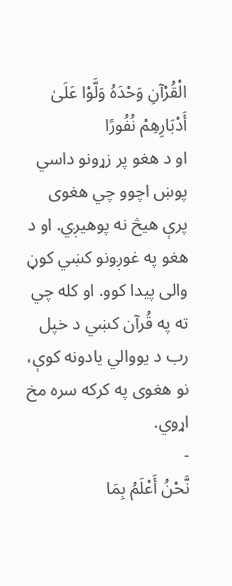الْقُرْآنِ وَحْدَهُ وَلَّوْا عَلَىٰ أَدْبَارِهِمْ نُفُورًا
او د هغو پر زړونو داسي پوښ اچوو چي هغوى پرې هیڅ نه پوهیږي. او د هغو په غوږونو کښي كوڼ والى پيدا كوو. او كله چي ته په قُرآن کښي د خپل رب د يووالي يادونه كوې، نو هغوى په كركه سره مخ اړوي.
-
نَّحْنُ أَعْلَمُ بِمَا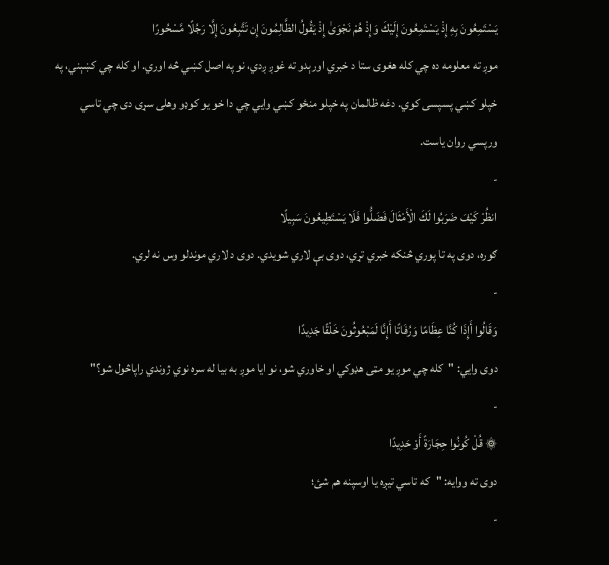يَسْتَمِعُونَ بِهِ إِذْ يَسْتَمِعُونَ إِلَيْكَ وَإِذْ هُمْ نَجْوَىٰ إِذْ يَقُولُ الظَّالِمُونَ إِن تَتَّبِعُونَ إِلَّا رَجُلًا مَّسْحُورًا
موږ ته معلومه ده چي كله هغوى ستا د خبري اورېدو ته غوږ ږدي، نو په اصل کښي څه اوري. او كله چي كښېني، په خپلو کښي پسپسی كوي. دغه ظالمان په خپلو منځو کښي وايي چي دا خو يو كوډو وهلى سړی دى چي تاسي ورپسي روان ياست.
-
انظُرْ كَيْفَ ضَرَبُوا لَكَ الْأَمْثَالَ فَضَلُّوا فَلَا يَسْتَطِيعُونَ سَبِيلًا
ګوره، دوى په تا پوري څنكه خبري تړي، دوى بې لاري شويدي. دوى د لاري موندلو وس نه لري.
-
وَقَالُوا أَإِذَا كُنَّا عِظَامًا وَرُفَاتًا أَإِنَّا لَمَبْعُوثُونَ خَلْقًا جَدِيدًا
دوی وايي: "كله چي موږ یو مټی هډوكي او خاوري شو، نو ايا موږ به بيا له سره نوي ژوندي راپاڅول شو؟"
-
۞ قُلْ كُونُوا حِجَارَةً أَوْ حَدِيدًا
دوى ته ووايه: "كه تاسي تيږه يا اوسپنه هم شئ؛
-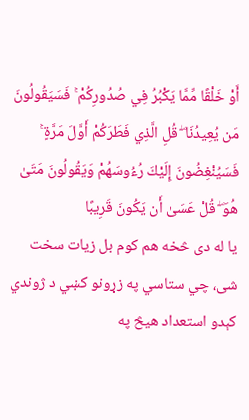أَوْ خَلْقًا مِّمَّا يَكْبُرُ فِي صُدُورِكُمْ ۚ فَسَيَقُولُونَ مَن يُعِيدُنَا ۖ قُلِ الَّذِي فَطَرَكُمْ أَوَّلَ مَرَّةٍ ۚ فَسَيُنْغِضُونَ إِلَيْكَ رُءُوسَهُمْ وَيَقُولُونَ مَتَىٰ هُوَ ۖ قُلْ عَسَىٰ أَن يَكُونَ قَرِيبًا
يا له دى څخه هم كوم بل زيات سخت شى، چي ستاسي په زړونو کښي د ژوندي كېدو استعداد هیڅ په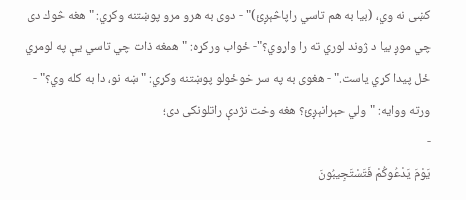كښى نه وي، (بيا به هم تاسي راپاڅېږئ)" - دوى به هرو مرو پوښتنه وکړي: "هغه څوك دى چي موږ بيا د ژوند لوري ته را واړوي؟"- ځواب ورکړه: "همغه ذات چي تاسي یې په لومړي ځل پيدا کړي یاست." - هغوى به په سر خوځولو پوښتنه وکړي: "ښه نو، دا به كله وي؟" - ورته ووايه: "ولي حېرانېږئ؟ هغه وخت نژدې راتلونكى دى؛
-
يَوْمَ يَدْعُوكُمْ فَتَسْتَجِيبُونَ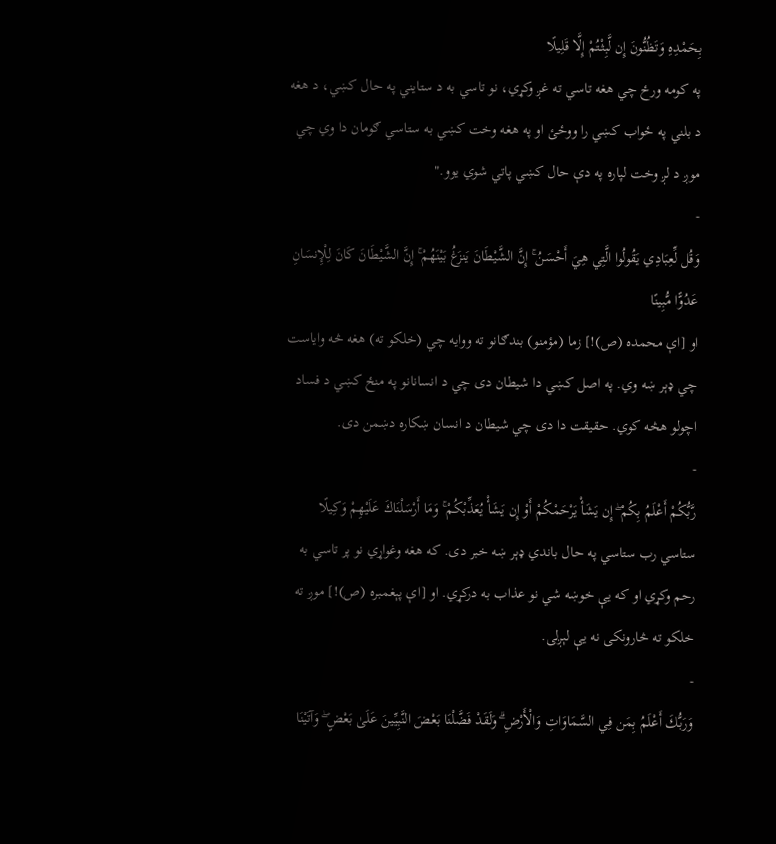بِحَمْدِهِ وَتَظُنُّونَ إِن لَّبِثْتُمْ إِلَّا قَلِيلًا
په كومه ورځ چي هغه تاسي ته غږ وکړي، نو تاسي به د ستايني په حال کښي، د هغه د بلني په ځواب کښي را ووځئ او په هغه وخت کښي به ستاسي ګومان دا وي چي موږ د لږ وخت لپاره په دې حال کښي پاتي شوي يوو."
-
وَقُل لِّعِبَادِي يَقُولُوا الَّتِي هِيَ أَحْسَنُ ۚ إِنَّ الشَّيْطَانَ يَنزَغُ بَيْنَهُمْ ۚ إِنَّ الشَّيْطَانَ كَانَ لِلْإِنسَانِ عَدُوًّا مُّبِينًا
او [اې محمده (ص)!] زما (مؤمنو) بندګانو ته ووايه چي (خلکو ته) هغه څه وایاست چي ډېر ښه وي. په اصل کښي دا شيطان دى چي د انسانانو په منځ کښي د فساد اچولو هڅه كوي. حقيقت دا دى چي شيطان د انسان ښكاره دښمن دى.
-
رَّبُّكُمْ أَعْلَمُ بِكُمْ ۖ إِن يَشَأْ يَرْحَمْكُمْ أَوْ إِن يَشَأْ يُعَذِّبْكُمْ ۚ وَمَا أَرْسَلْنَاكَ عَلَيْهِمْ وَكِيلًا
ستاسي رب ستاسي په حال باندي ډېر ښه خبر دى. كه هغه وغواړي نو پر تاسي به رحم وکړي او كه یې خوښه شي نو عذاب به درکړي. او [اې پېغمبره (ص)!] موږ ته خلكو ته څارونكى نه یې لېږلی.
-
وَرَبُّكَ أَعْلَمُ بِمَن فِي السَّمَاوَاتِ وَالْأَرْضِ ۗ وَلَقَدْ فَضَّلْنَا بَعْضَ النَّبِيِّينَ عَلَىٰ بَعْضٍ ۖ وَآتَيْنَا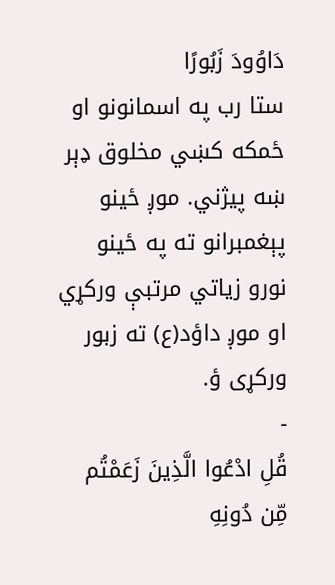دَاوُودَ زَبُورًا
ستا رب په اسمانونو او ځمکه کښي مخلوق ډېر ښه پيژني. موږ ځينو پېغمبرانو ته په ځينو نورو زياتي مرتبې ورکړي او موږ داؤد(ع) ته زبور ورکړی ؤ.
-
قُلِ ادْعُوا الَّذِينَ زَعَمْتُم مِّن دُونِهِ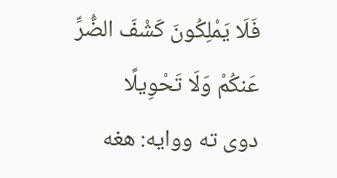فَلَا يَمْلِكُونَ كَشْفَ الضُّرِّ عَنكُمْ وَلَا تَحْوِيلًا
دوى ته ووايه: هغه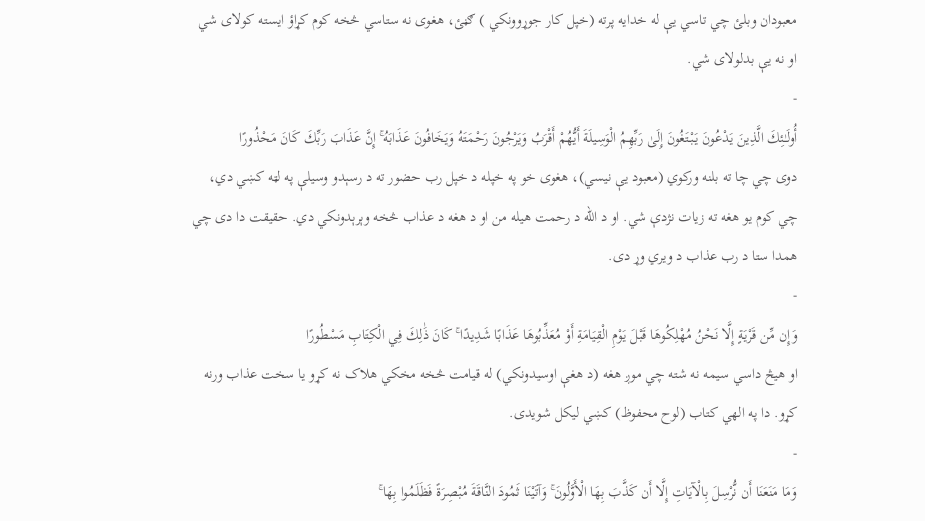معبودان وبلئ چي تاسي یې له خدايه پرته (خپل كار جوړوونكي ) ګڼئ، هغوى نه ستاسي څخه كوم کړاؤ ايسته کولای شي او نه یې بدلولاى شي.
-
أُولَـٰئِكَ الَّذِينَ يَدْعُونَ يَبْتَغُونَ إِلَىٰ رَبِّهِمُ الْوَسِيلَةَ أَيُّهُمْ أَقْرَبُ وَيَرْجُونَ رَحْمَتَهُ وَيَخَافُونَ عَذَابَهُ ۚ إِنَّ عَذَابَ رَبِّكَ كَانَ مَحْذُورًا
دوی چي چا ته بلنه وركوي (معبود یې نیسي)، هغوى خو په خپله د خپل رب حضور ته د رسېدو وسيلې په لټه کښي دي، چي كوم يو هغه ته زيات نژدې شي. او د الله د رحمت هيله من او د هغه د عذاب څخه وېرېدونكي دي. حقيقت دا دى چي همدا ستا د رب عذاب د ويري وړ دى.
-
وَإِن مِّن قَرْيَةٍ إِلَّا نَحْنُ مُهْلِكُوهَا قَبْلَ يَوْمِ الْقِيَامَةِ أَوْ مُعَذِّبُوهَا عَذَابًا شَدِيدًا ۚ كَانَ ذَٰلِكَ فِي الْكِتَابِ مَسْطُورًا
او هیڅ داسي سيمه نه شته چي موږ هغه (د هغې اوسيدونكي) له قيامت څخه مخكي هلاک نه کړو يا سخت عذاب ورنه کړو. دا په الهي كتاب (لوح محفوظ) کښي ليكل شويدی.
-
وَمَا مَنَعَنَا أَن نُّرْسِلَ بِالْآيَاتِ إِلَّا أَن كَذَّبَ بِهَا الْأَوَّلُونَ ۚ وَآتَيْنَا ثَمُودَ النَّاقَةَ مُبْصِرَةً فَظَلَمُوا بِهَا ۚ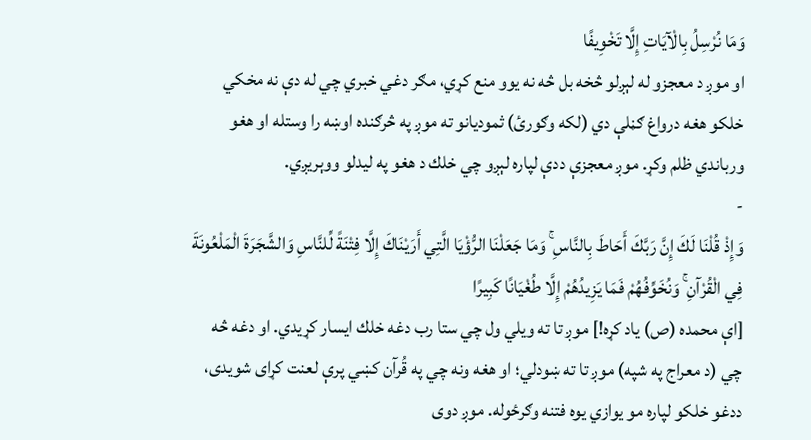وَمَا نُرْسِلُ بِالْآيَاتِ إِلَّا تَخْوِيفًا
او موږ د معجزو له لېږلو څخه بل څه نه يوو منع کړي، مګر دغي خبري چي له دې نه مخکي خلكو هغه درواغ ګڼلې دي (لكه وګورئ) ثموديانو ته موږ په څرګنده اوښه را وستله او هغو ورباندي ظلم وکړ. موږ معجزې ددې لپاره لېږو چي خلك د هغو په ليدلو ووېريږي.
-
وَإِذْ قُلْنَا لَكَ إِنَّ رَبَّكَ أَحَاطَ بِالنَّاسِ ۚ وَمَا جَعَلْنَا الرُّؤْيَا الَّتِي أَرَيْنَاكَ إِلَّا فِتْنَةً لِّلنَّاسِ وَالشَّجَرَةَ الْمَلْعُونَةَ فِي الْقُرْآنِ ۚ وَنُخَوِّفُهُمْ فَمَا يَزِيدُهُمْ إِلَّا طُغْيَانًا كَبِيرًا
[اې محمده (ص) ياد کړه!] موږ تا ته ويلي ول چي ستا رب دغه خلك ايسار کړيدي. او دغه څه چي (د معراج په شپه) موږ تا ته ښودلي؛ او هغه ونه چي په قُرآن کښي پرې لعنت کړای شويدى، ددغو خلكو لپاره مو یوازي يوه فتنه وګرځوله. موږ دوى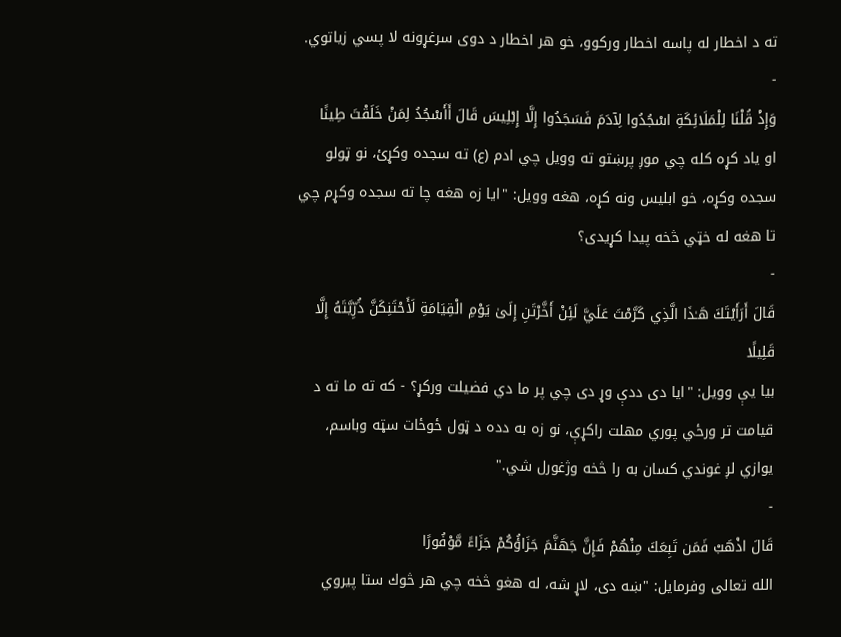ته د اخطار له پاسه اخطار وركوو، خو هر اخطار د دوى سرغړونه لا پسي زياتوي.
-
وَإِذْ قُلْنَا لِلْمَلَائِكَةِ اسْجُدُوا لِآدَمَ فَسَجَدُوا إِلَّا إِبْلِيسَ قَالَ أَأَسْجُدُ لِمَنْ خَلَقْتَ طِينًا
او ياد کړه كله چي موږ پرښتو ته وويل چي ادم (ع) ته سجده وکړئ، نو ټولو سجده وکړه، خو ابليس ونه کړه، هغه وويل: "ايا زه هغه چا ته سجده وکړم چي تا هغه له خټي څخه پيدا کړيدى؟
-
قَالَ أَرَأَيْتَكَ هَـٰذَا الَّذِي كَرَّمْتَ عَلَيَّ لَئِنْ أَخَّرْتَنِ إِلَىٰ يَوْمِ الْقِيَامَةِ لَأَحْتَنِكَنَّ ذُرِّيَّتَهُ إِلَّا قَلِيلًا
بيا یې وويل: "ايا دى ددې وړ دی چي پر ما دي فضيلت ورکړ؟ - كه ته ما ته د قيامت تر ورځي پوري مهلت راکړې، نو زه به دده د ټول ځوځات سټه وباسم، یوازي لږ غوندي كسان به را څخه وژغورل شي."
-
قَالَ اذْهَبْ فَمَن تَبِعَكَ مِنْهُمْ فَإِنَّ جَهَنَّمَ جَزَاؤُكُمْ جَزَاءً مَّوْفُورًا
الله تعالى وفرمايل: "ښه دی، لاړ شه، له هغو څخه چي هر څوك ستا پيروي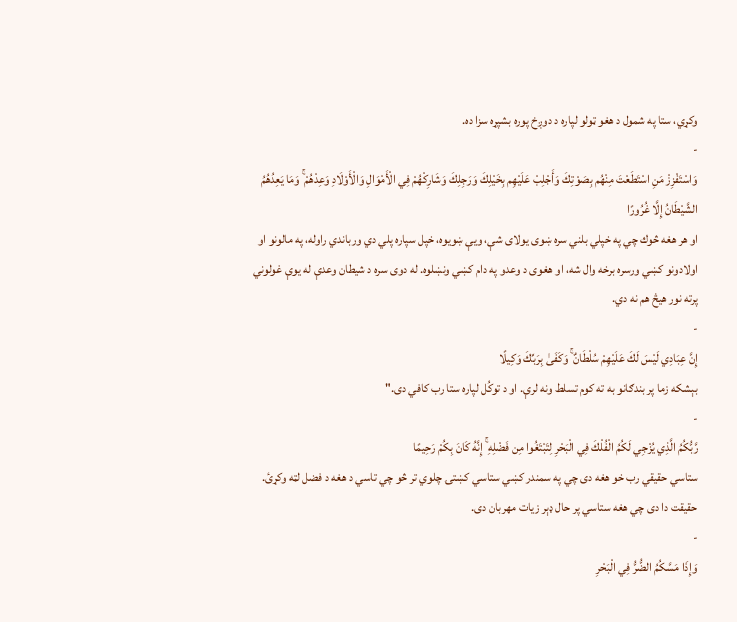وکړي، ستا په شمول د هغو ټولو لپاره د دوږخ پوره بشپړه سزا ده.
-
وَاسْتَفْزِزْ مَنِ اسْتَطَعْتَ مِنْهُم بِصَوْتِكَ وَأَجْلِبْ عَلَيْهِم بِخَيْلِكَ وَرَجِلِكَ وَشَارِكْهُمْ فِي الْأَمْوَالِ وَالْأَوْلَادِ وَعِدْهُمْ ۚ وَمَا يَعِدُهُمُ الشَّيْطَانُ إِلَّا غُرُورًا
او هر هغه څوك چي په خپلي بلني سره ښوی یولاى شې، ویې ښويوه، خپل سپاره پلي دي ورباندي راوله، په مالونو او اولادونو کښي ورسره برخه وال شه، او هغوى د وعدو په دام کښي ونښلوه. له دوی سره د شيطان وعدې له يوې غولوني پرته نور هیڅ هم نه دي.
-
إِنَّ عِبَادِي لَيْسَ لَكَ عَلَيْهِمْ سُلْطَانٌ ۚ وَكَفَىٰ بِرَبِّكَ وَكِيلًا
بېشكه زما پر بندګانو به ته كوم تسلط ونه لرې. او د توكُل لپاره ستا رب كافي دى."
-
رَّبُّكُمُ الَّذِي يُزْجِي لَكُمُ الْفُلْكَ فِي الْبَحْرِ لِتَبْتَغُوا مِن فَضْلِهِ ۚ إِنَّهُ كَانَ بِكُمْ رَحِيمًا
ستاسي حقيقي رب خو هغه دى چي په سمندر کښي ستاسي کښتۍ چلوي تر څو چي تاسي د هغه د فضل لټه وکړئ. حقيقت دا دى چي هغه ستاسي پر حال ډېر زيات مهربان دى.
-
وَإِذَا مَسَّكُمُ الضُّرُّ فِي الْبَحْرِ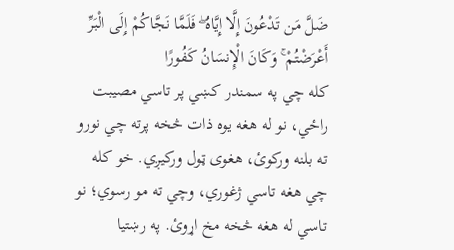ضَلَّ مَن تَدْعُونَ إِلَّا إِيَّاهُ ۖ فَلَمَّا نَجَّاكُمْ إِلَى الْبَرِّ أَعْرَضْتُمْ ۚ وَكَانَ الْإِنسَانُ كَفُورًا
كله چي په سمندر کښي پر تاسي مصيبت راځي، نو له هغه يوه ذات څخه پرته چي نورو ته بلنه وركوئ، هغوی ټول ورکیږي. خو كله چي هغه تاسي ژغوري، وچي ته مو رسوي؛ نو تاسي له هغه څخه مخ اړوئ. په رښتيا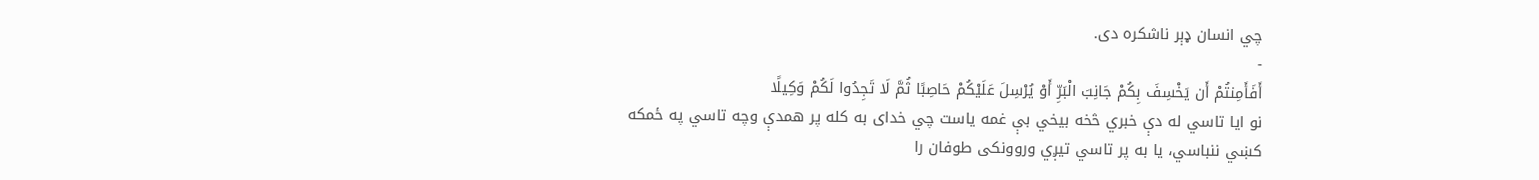چي انسان ډېر ناشكره دى.
-
أَفَأَمِنتُمْ أَن يَخْسِفَ بِكُمْ جَانِبَ الْبَرِّ أَوْ يُرْسِلَ عَلَيْكُمْ حَاصِبًا ثُمَّ لَا تَجِدُوا لَكُمْ وَكِيلًا
نو ايا تاسي له دې خبري څخه بيخي بې غمه ياست چي خداى به كله پر همدې وچه تاسي په ځمکه کښي ننباسي، يا به پر تاسي تیږي وروونكى طوفان را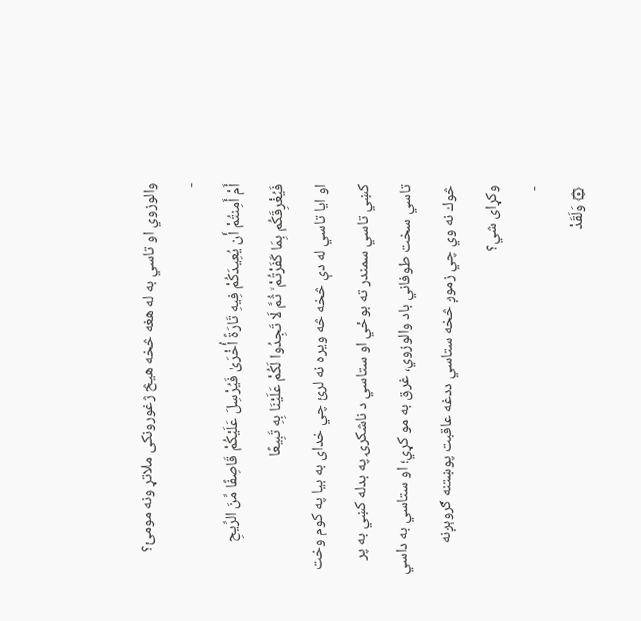والوزوي او تاسي به له هغه څخه هيڅ ژغورونكى ملاتړ ونه مومئ؟
-
أَمْ أَمِنتُمْ أَن يُعِيدَكُمْ فِيهِ تَارَةً أُخْرَىٰ فَيُرْسِلَ عَلَيْكُمْ قَاصِفًا مِّنَ الرِّيحِ فَيُغْرِقَكُم بِمَا كَفَرْتُمْ ۙ ثُمَّ لَا تَجِدُوا لَكُمْ عَلَيْنَا بِهِ تَبِيعًا
او ايا تاسي له دې څخه څه ويره نه لرئ چي خداى به بيا په كوم وخت کښي تاسي سمندر ته بوځي او ستاسي د ناشكرۍ په بدله کښي به پر تاسي سخت طوفاني باد والوزوي، غرق به مو کړي؛ او ستاسي به داسي څوك نه وي چي زموږ څخه ستاسي ددغه عاقبت پوښتنه ګروېږنه وکړاى شي؟
-
۞ وَلَقَدْ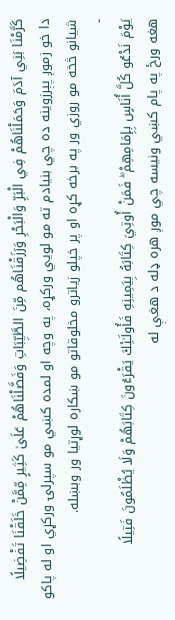كَرَّمْنَا بَنِي آدَمَ وَحَمَلْنَاهُمْ فِي الْبَرِّ وَالْبَحْرِ وَرَزَقْنَاهُم مِّنَ الطَّيِّبَاتِ وَفَضَّلْنَاهُمْ عَلَىٰ كَثِيرٍ مِّمَّنْ خَلَقْنَا تَفْضِيلًا
دا خو زموږ پېرزوينه ده چي بنيادم ته مو لویي ورکړه، په وچه او لمده کښي مو سپرلۍ ورکړي او له پاكو شيانو څخه مو روزي ور په برخه کړه او پر خپلو زياترو مخلوقاتو مو ښكاره لوړتيا ور وبښله.
-
يَوْمَ نَدْعُو كُلَّ أُنَاسٍ بِإِمَامِهِمْ ۖ فَمَنْ أُوتِيَ كِتَابَهُ بِيَمِينِهِ فَأُولَـٰئِكَ يَقْرَءُونَ كِتَابَهُمْ وَلَا يُظْلَمُونَ فَتِيلًا
هغه ورځ په پام کښي ونيسه چي موږ هره ډله د هغې له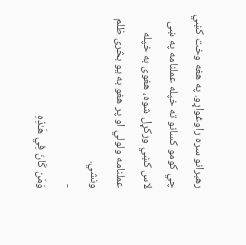رهبرانو سره راوغواړو. په هغه وخت کښي چي كومو كسانو ته خپله عملنامه په ښى لاس کښي ورکړل شوه، هغوى به خپله عملنامه ولولي او پر هغو به يو بڅرى ظلم ونشي.
-
وَمَن كَانَ فِي هَـٰذِهِ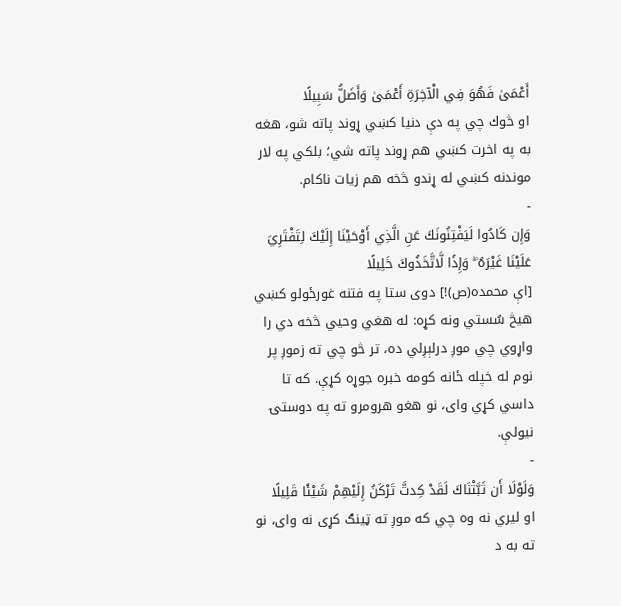أَعْمَىٰ فَهُوَ فِي الْآخِرَةِ أَعْمَىٰ وَأَضَلُّ سَبِيلًا
او څوك چي په دې دنيا کښي ړوند پاته شو، هغه به په اخرت کښي هم ړوند پاته شي؛ بلکي په لار موندنه کښي له ړندو څخه هم زيات ناكام.
-
وَإِن كَادُوا لَيَفْتِنُونَكَ عَنِ الَّذِي أَوْحَيْنَا إِلَيْكَ لِتَفْتَرِيَ عَلَيْنَا غَيْرَهُ ۖ وَإِذًا لَّاتَّخَذُوكَ خَلِيلًا
[اې محمده(ص)!] دوى ستا په فتنه غورځولو کښي هیڅ سُستي ونه کړه: له هغي وحيي څخه دي را واړوي چي موږ درلېږلي ده، تر څو چي ته زموږ پر نوم له خپله ځانه كومه خبره جوړه کړې. كه تا داسي کړي واى، نو هغو هرومرو ته په دوستۍ نيولې.
-
وَلَوْلَا أَن ثَبَّتْنَاكَ لَقَدْ كِدتَّ تَرْكَنُ إِلَيْهِمْ شَيْئًا قَلِيلًا
او لیري نه وه چي كه موږ ته ټينګ کړی نه واى، نو ته به د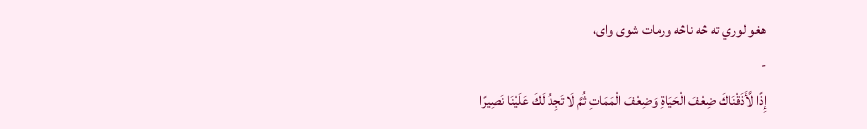هغو لوري ته څه ناڅه ورمات شوى وای،
-
إِذًا لَّأَذَقْنَاكَ ضِعْفَ الْحَيَاةِ وَضِعْفَ الْمَمَاتِ ثُمَّ لَا تَجِدُ لَكَ عَلَيْنَا نَصِيرًا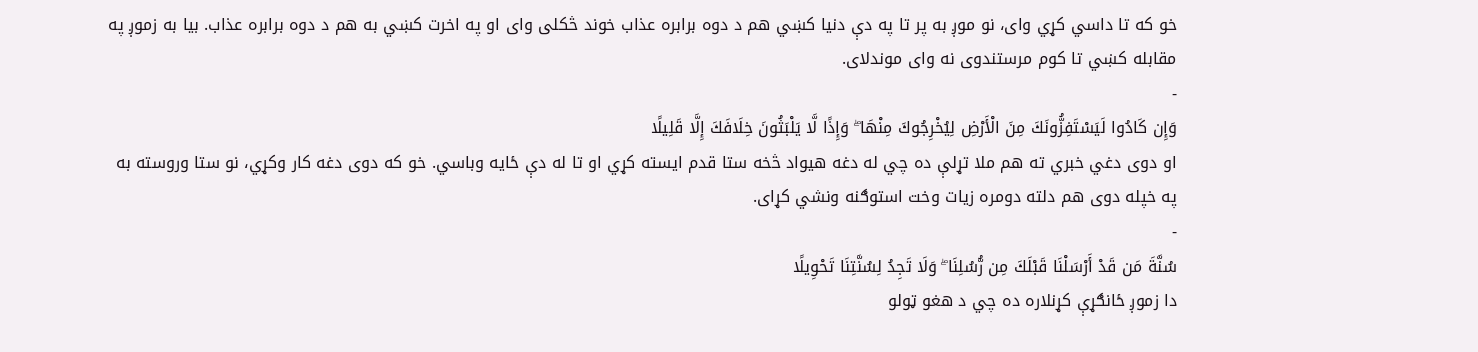خو كه تا داسي کړي واى، نو موږ به پر تا په دې دنيا کښي هم د دوه برابره عذاب خوند څكلى واى او په اخرت کښي به هم د دوه برابره عذاب. بيا به زموږ په مقابله کښي تا كوم مرستندوى نه واى موندلای.
-
وَإِن كَادُوا لَيَسْتَفِزُّونَكَ مِنَ الْأَرْضِ لِيُخْرِجُوكَ مِنْهَا ۖ وَإِذًا لَّا يَلْبَثُونَ خِلَافَكَ إِلَّا قَلِيلًا
او دوى دغي خبري ته هم ملا تړلې ده چي له دغه هيواد څخه ستا قدم ايسته کړي او تا له دې ځايه وباسي. خو كه دوى دغه كار وکړي، نو ستا وروسته به په خپله دوى هم دلته دومره زيات وخت استوګنه ونشي کړای.
-
سُنَّةَ مَن قَدْ أَرْسَلْنَا قَبْلَكَ مِن رُّسُلِنَا ۖ وَلَا تَجِدُ لِسُنَّتِنَا تَحْوِيلًا
دا زموږ ځانګړې کړنلاره ده چي د هغو ټولو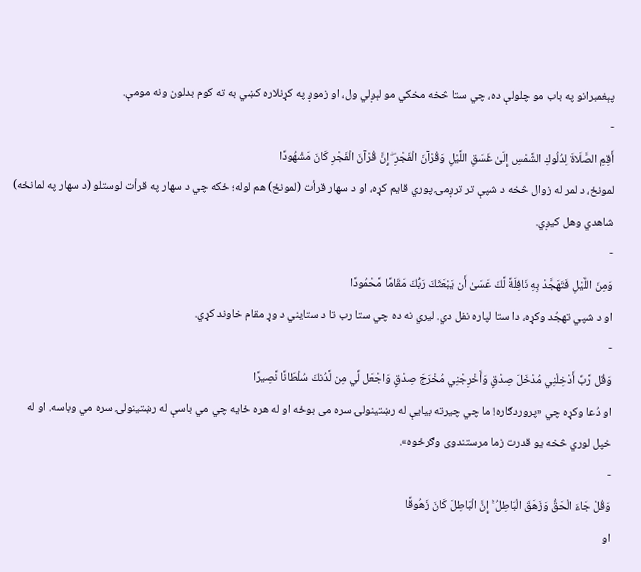پېغمبرانو په باب مو چلولې ده، چي ستا څخه مخکي مو لېږلي ول، او زموږ په کړنلاره کښي به ته كوم بدلون ونه مومې.
-
أَقِمِ الصَّلَاةَ لِدُلُوكِ الشَّمْسِ إِلَىٰ غَسَقِ اللَّيْلِ وَقُرْآنَ الْفَجْرِ ۖ إِنَّ قُرْآنَ الْفَجْرِ كَانَ مَشْهُودًا
لمونځ، د لمر له زوال څخه د شپې تر ترږمۍ پوري قايم کړه، او د سهار قرأت (لمونځ) هم لوله؛ ځكه چي د سهار په قرأت لوستلو (د سهار په لمانځه) شاهدي وهل کیږي.
-
وَمِنَ اللَّيْلِ فَتَهَجَّدْ بِهِ نَافِلَةً لَّكَ عَسَىٰ أَن يَبْعَثَكَ رَبُّكَ مَقَامًا مَّحْمُودًا
او د شپي تهجُد وکړه، دا ستا لپاره نفل دي. لیري نه ده چي ستا رب تا د ستايني د وړ مقام خاوند کړي.
-
وَقُل رَّبِّ أَدْخِلْنِي مُدْخَلَ صِدْقٍ وَأَخْرِجْنِي مُخْرَجَ صِدْقٍ وَاجْعَل لِّي مِن لَّدُنكَ سُلْطَانًا نَّصِيرًا
او دُعا وکړه چي «پروردګاره! ما چي چيرته بيايې له رښتينولۍ سره مى بوځه او له هره ځايه چي مي باسې له رښتينولۍ سره مي وباسه. او له خپل لوري څخه يو قدرت زما مرستندوى وګرځوه».
-
وَقُلْ جَاءَ الْحَقُّ وَزَهَقَ الْبَاطِلُ ۚ إِنَّ الْبَاطِلَ كَانَ زَهُوقًا
او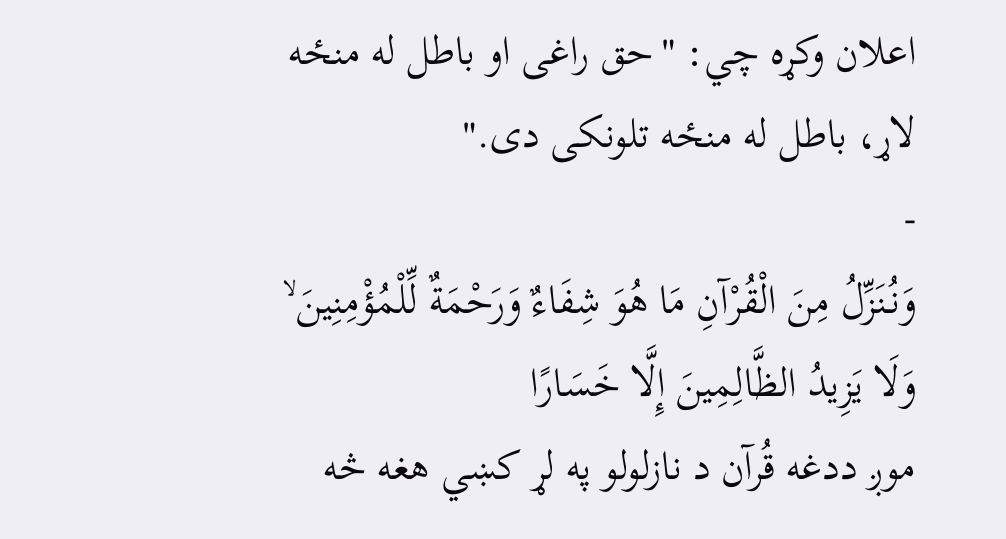اعلان وکړه چي: "حق راغى او باطل له منځه لاړ، باطل له منځه تلونكى دى."
-
وَنُنَزِّلُ مِنَ الْقُرْآنِ مَا هُوَ شِفَاءٌ وَرَحْمَةٌ لِّلْمُؤْمِنِينَ ۙ وَلَا يَزِيدُ الظَّالِمِينَ إِلَّا خَسَارًا
موږ ددغه قُرآن د نازلولو په لړ کښي هغه څه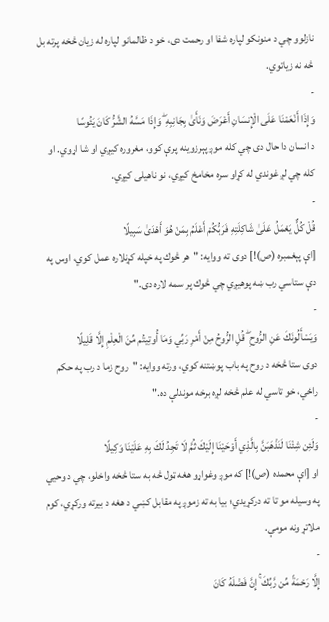نازلوو چي د منونكو لپاره شفا او رحمت دى، خو د ظالمانو لپاره له زيان څخه پرته بل څه نه زياتوي.
-
وَإِذَا أَنْعَمْنَا عَلَى الْإِنسَانِ أَعْرَضَ وَنَأَىٰ بِجَانِبِهِ ۖ وَإِذَا مَسَّهُ الشَّرُّ كَانَ يَئُوسًا
د انسان دا حال دى چي كله موږ پېرزوينه پرې كوو، مغروره کیږي او شا اړوي. او كله چي لږ غوندي له کړاو سره مخامخ کیږي، نو ناهيلى کیږي.
-
قُلْ كُلٌّ يَعْمَلُ عَلَىٰ شَاكِلَتِهِ فَرَبُّكُمْ أَعْلَمُ بِمَنْ هُوَ أَهْدَىٰ سَبِيلًا
[اې پېغمبره (ص)!] دوى ته ووايه: "هر څوك په خپله کړنلاره عمل كوي، اوس په دې ستاسي رب ښه پوهيږي چي څوك پر سمه لاره دى."
-
وَيَسْأَلُونَكَ عَنِ الرُّوحِ ۖ قُلِ الرُّوحُ مِنْ أَمْرِ رَبِّي وَمَا أُوتِيتُم مِّنَ الْعِلْمِ إِلَّا قَلِيلًا
دوى ستا څخه د روح په باب پوښتنه كوي، ورته ووايه: "روح زما د رب په حكم راځي، خو تاسي له علم څخه لږه برخه موندلې ده."
-
وَلَئِن شِئْنَا لَنَذْهَبَنَّ بِالَّذِي أَوْحَيْنَا إِلَيْكَ ثُمَّ لَا تَجِدُ لَكَ بِهِ عَلَيْنَا وَكِيلًا
او [اې محمده (ص)!] كه موږ وغواړو هغه ټول څه به ستا څخه واخلو، چي د وحيي په وسيله مو تا ته درکړيدي؛ بيا به ته زموږ په مقابل کښي د هغه د بیرته ورکړي، كوم ملاتړ ونه مومې.
-
إِلَّا رَحْمَةً مِّن رَّبِّكَ ۚ إِنَّ فَضْلَهُ كَانَ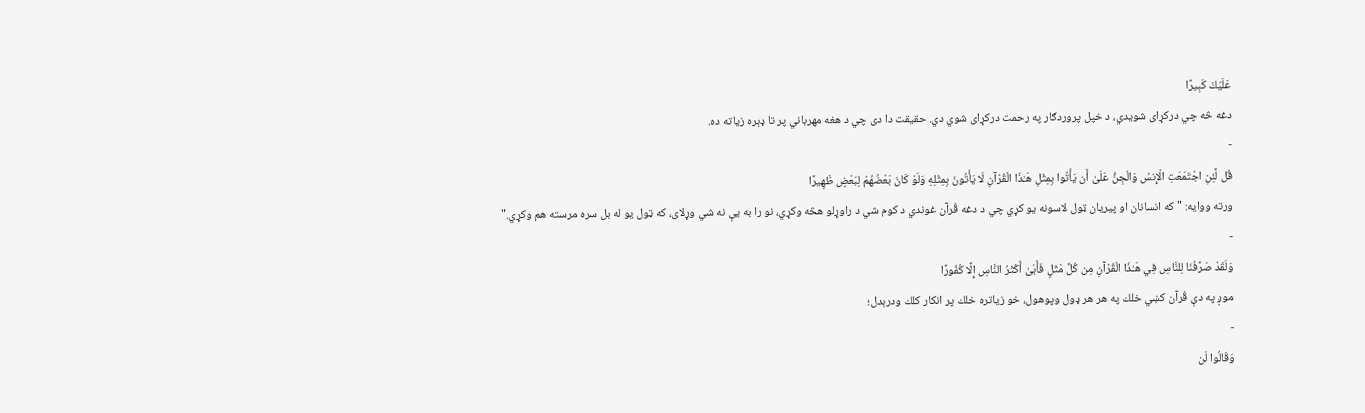عَلَيْكَ كَبِيرًا
دغه څه چي درکړای شويدي، د خپل پروردګار په رحمت درکړای شوي دي. حقيقت دا دى چي د هغه مهرباني پر تا ډېره زياته ده.
-
قُل لَّئِنِ اجْتَمَعَتِ الْإِنسُ وَالْجِنُّ عَلَىٰ أَن يَأْتُوا بِمِثْلِ هَـٰذَا الْقُرْآنِ لَا يَأْتُونَ بِمِثْلِهِ وَلَوْ كَانَ بَعْضُهُمْ لِبَعْضٍ ظَهِيرًا
ورته ووايه: "كه انسانان او پيريان ټول لاسونه يو کړي چي د دغه قُرآن غوندي د كوم شي د راوړلو هڅه وکړي، نو را به یې نه شي وړلای، كه ټول يو له بل سره مرسته هم وکړي."
-
وَلَقَدْ صَرَّفْنَا لِلنَّاسِ فِي هَـٰذَا الْقُرْآنِ مِن كُلِّ مَثَلٍ فَأَبَىٰ أَكْثَرُ النَّاسِ إِلَّا كُفُورًا
موږ په دې قُرآن کښي خلك په هر هر ډول وپوهول، خو زياتره خلك پر انكار كلك ودرېدل؛
-
وَقَالُوا لَن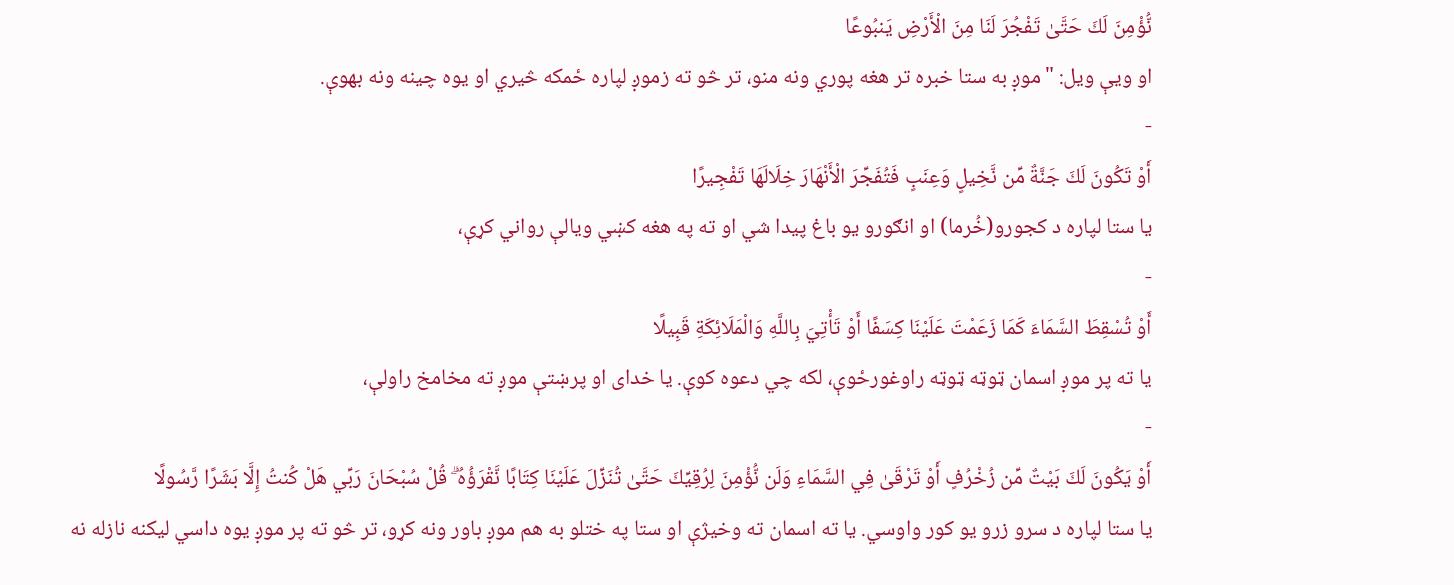نُّؤْمِنَ لَكَ حَتَّىٰ تَفْجُرَ لَنَا مِنَ الْأَرْضِ يَنبُوعًا
او ویې ويل: "موږ به ستا خبره تر هغه پوري ونه منو، تر څو ته زموږ لپاره ځمکه څيري او يوه چينه ونه بهوې.
-
أَوْ تَكُونَ لَكَ جَنَّةٌ مِّن نَّخِيلٍ وَعِنَبٍ فَتُفَجِّرَ الْأَنْهَارَ خِلَالَهَا تَفْجِيرًا
يا ستا لپاره د كجورو(خُرما) او انګورو يو باغ پيدا شي او ته په هغه کښي ویالې رواني کړې،
-
أَوْ تُسْقِطَ السَّمَاءَ كَمَا زَعَمْتَ عَلَيْنَا كِسَفًا أَوْ تَأْتِيَ بِاللَّهِ وَالْمَلَائِكَةِ قَبِيلًا
يا ته پر موږ اسمان ټوټه ټوټه راوغورځوې، لكه چي دعوه كوې. يا خداى او پرښتې موږ ته مخامخ راولې،
-
أَوْ يَكُونَ لَكَ بَيْتٌ مِّن زُخْرُفٍ أَوْ تَرْقَىٰ فِي السَّمَاءِ وَلَن نُّؤْمِنَ لِرُقِيِّكَ حَتَّىٰ تُنَزِّلَ عَلَيْنَا كِتَابًا نَّقْرَؤُهُ ۗ قُلْ سُبْحَانَ رَبِّي هَلْ كُنتُ إِلَّا بَشَرًا رَّسُولًا
يا ستا لپاره د سرو زرو يو كور واوسي. يا ته اسمان ته وخيژې او ستا په ختلو به هم موږ باور ونه کړو، تر څو ته پر موږ يوه داسي ليكنه نازله نه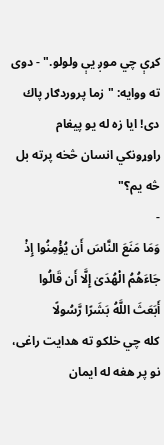کړې چي موږ یې ولولو." - دوى ته ووايه: " زما پروردګار پاك دى! ايا زه له يو پيغام راوړونكي انسان څخه پرته بل څه يم؟"
-
وَمَا مَنَعَ النَّاسَ أَن يُؤْمِنُوا إِذْ جَاءَهُمُ الْهُدَىٰ إِلَّا أَن قَالُوا أَبَعَثَ اللَّهُ بَشَرًا رَّسُولًا
كله چي خلكو ته هدايت راغى، نو پر هغه له ايمان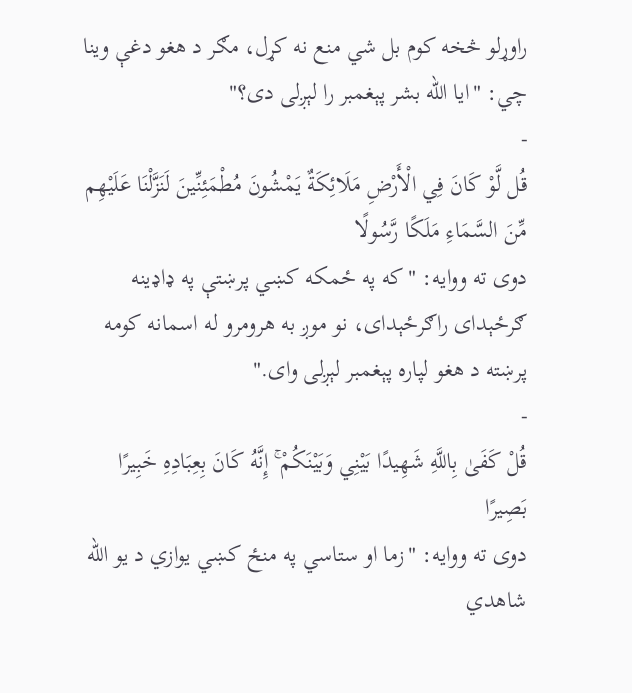راوړلو څخه كوم بل شي منع نه کړل، مګر د هغو دغې وينا چي: "ايا الله بشر پېغمبر را لېږلى دى؟"
-
قُل لَّوْ كَانَ فِي الْأَرْضِ مَلَائِكَةٌ يَمْشُونَ مُطْمَئِنِّينَ لَنَزَّلْنَا عَلَيْهِم مِّنَ السَّمَاءِ مَلَكًا رَّسُولًا
دوى ته ووايه: "كه په ځمکه کښي پرښتې په ډاډينه ګرځېداى راګرځېداى، نو موږ به هرومرو له اسمانه كومه پرښته د هغو لپاره پېغمبر لېږلی واى."
-
قُلْ كَفَىٰ بِاللَّهِ شَهِيدًا بَيْنِي وَبَيْنَكُمْ ۚ إِنَّهُ كَانَ بِعِبَادِهِ خَبِيرًا بَصِيرًا
دوى ته ووايه: "زما او ستاسي په منځ کښي یوازي د يو الله شاهدي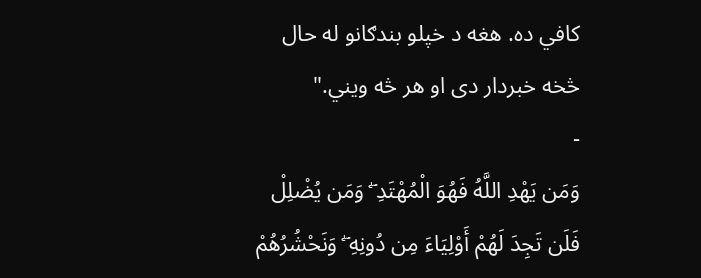كافي ده. هغه د خپلو بندګانو له حال څخه خبردار دى او هر څه ويني."
-
وَمَن يَهْدِ اللَّهُ فَهُوَ الْمُهْتَدِ ۖ وَمَن يُضْلِلْ فَلَن تَجِدَ لَهُمْ أَوْلِيَاءَ مِن دُونِهِ ۖ وَنَحْشُرُهُمْ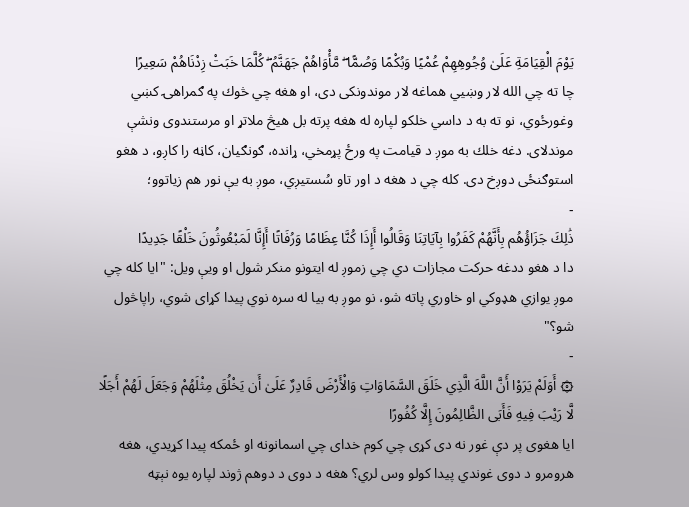يَوْمَ الْقِيَامَةِ عَلَىٰ وُجُوهِهِمْ عُمْيًا وَبُكْمًا وَصُمًّا ۖ مَّأْوَاهُمْ جَهَنَّمُ ۖ كُلَّمَا خَبَتْ زِدْنَاهُمْ سَعِيرًا
چا ته چي الله لار وښيي هماغه لار موندونكى دى، او هغه چي څوك په ګمراهۍ کښي وغورځوي، نو ته به د داسي خلكو لپاره له هغه پرته بل هیڅ ملاتړ او مرستندوی ونشې موندلای. دغه خلك به موږ د قيامت په ورځ پړمخي، ړانده، ګونګيان، كاڼه را کاږو، د هغو استوګنځى دوږخ دى. كله چي د هغه د اور تاو سُستيږي، موږ به یې نور هم زياتوو؛
-
ذَٰلِكَ جَزَاؤُهُم بِأَنَّهُمْ كَفَرُوا بِآيَاتِنَا وَقَالُوا أَإِذَا كُنَّا عِظَامًا وَرُفَاتًا أَإِنَّا لَمَبْعُوثُونَ خَلْقًا جَدِيدًا
دا د هغو ددغه حركت مجازات دي چي زموږ له ايتونو منكر شول او ویې ويل: "ايا كله چي موږ یوازي هډوكي او خاوري پاته شو، نو موږ به بیا له سره نوي پيدا کړای شوي، راپاڅول شو؟"
-
۞ أَوَلَمْ يَرَوْا أَنَّ اللَّهَ الَّذِي خَلَقَ السَّمَاوَاتِ وَالْأَرْضَ قَادِرٌ عَلَىٰ أَن يَخْلُقَ مِثْلَهُمْ وَجَعَلَ لَهُمْ أَجَلًا لَّا رَيْبَ فِيهِ فَأَبَى الظَّالِمُونَ إِلَّا كُفُورًا
ايا هغوى پر دې غور نه دى کړی چي كوم خداى چي اسمانونه او ځمکه پيدا کړيدي، هغه هرومرو د دوى غوندي پيدا كولو وس لري؟ هغه د دوى د دوهم ژوند لپاره يوه نېټه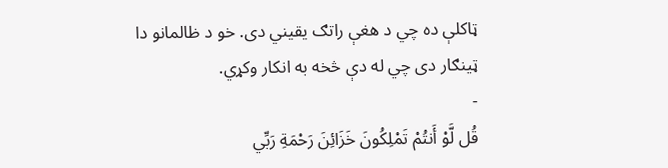ټاكلې ده چي د هغې راتګ يقيني دى. خو د ظالمانو دا ټينګار دى چي له دې څخه به انكار وکړي.
-
قُل لَّوْ أَنتُمْ تَمْلِكُونَ خَزَائِنَ رَحْمَةِ رَبِّي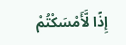إِذًا لَّأَمْسَكْتُمْ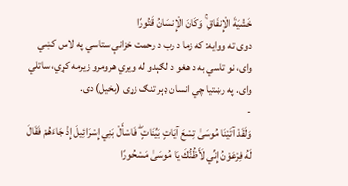خَشْيَةَ الْإِنفَاقِ ۚ وَكَانَ الْإِنسَانُ قَتُورًا
دوى ته ووايه: كه زما د رب د رحمت خزانې ستاسي په لاس کښي واى، نو تاسي به د هغو د لګېدو له ويري هرومرو زيرمه کړي، ساتلي واى. په رښتيا چي انسان ډېر تنګ زړى (بخیل) دى.
-
وَلَقَدْ آتَيْنَا مُوسَىٰ تِسْعَ آيَاتٍ بَيِّنَاتٍ ۖ فَاسْأَلْ بَنِي إِسْرَائِيلَ إِذْ جَاءَهُمْ فَقَالَ لَهُ فِرْعَوْنُ إِنِّي لَأَظُنُّكَ يَا مُوسَىٰ مَسْحُورًا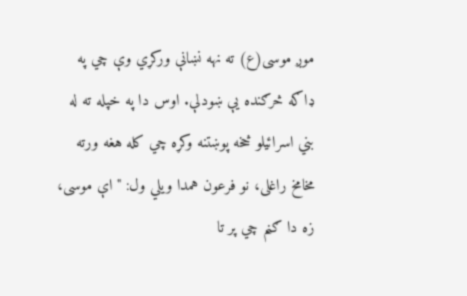موږ موسى(ع) ته نهه نښانې ورکړي وې چي په ډاګه څرګنده یې ښودلې. اوس دا په خپله ته له بني اسرائيلو څخه پوښتنه وکړه چي كله هغه ورته مخامخ راغلی، نو فرعون همدا ويلي ول: " اې موسى، زه دا ګڼم چي پر تا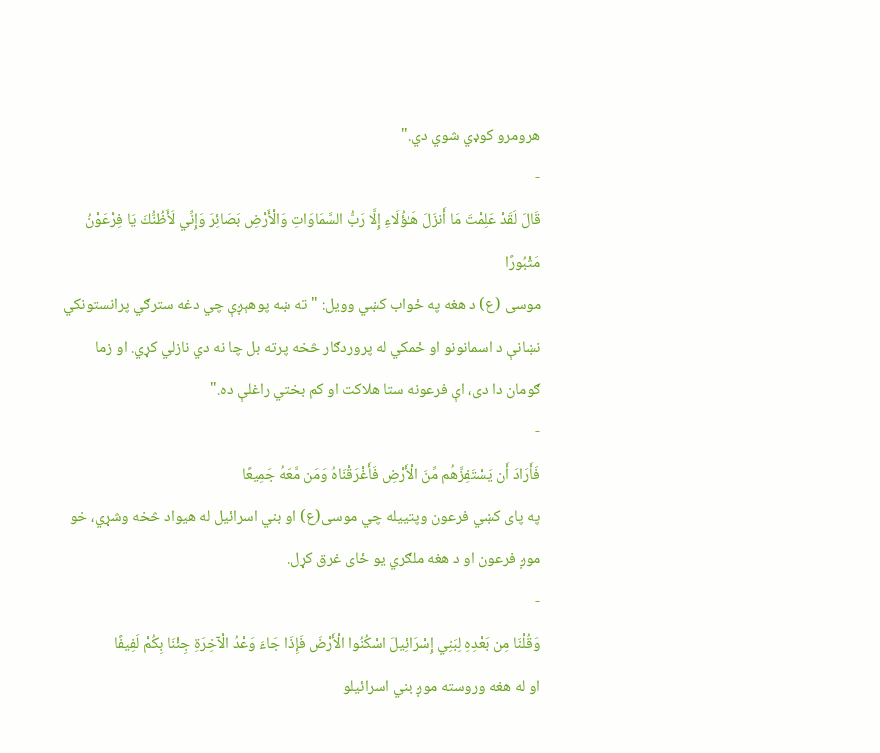هرومرو کوډي شوي دي."
-
قَالَ لَقَدْ عَلِمْتَ مَا أَنزَلَ هَـٰؤُلَاءِ إِلَّا رَبُّ السَّمَاوَاتِ وَالْأَرْضِ بَصَائِرَ وَإِنِّي لَأَظُنُّكَ يَا فِرْعَوْنُ مَثْبُورًا
موسى (ع) د هغه په ځواب کښي وويل: "ته ښه پوهېږې چي دغه سترګي پرانستونكي نښانې د اسمانونو او ځمكي له پروردګار څخه پرته بل چا نه دي نازلي کړي. او زما ګومان دا دى، اې فرعونه ستا هلاکت او كم بختي راغلې ده."
-
فَأَرَادَ أَن يَسْتَفِزَّهُم مِّنَ الْأَرْضِ فَأَغْرَقْنَاهُ وَمَن مَّعَهُ جَمِيعًا
په پاى کښي فرعون وپتييله چي موسى(ع) او بني اسرائيل له هیواد څخه وشړي، خو موږ فرعون او د هغه ملګري يو ځاى غرق کړل.
-
وَقُلْنَا مِن بَعْدِهِ لِبَنِي إِسْرَائِيلَ اسْكُنُوا الْأَرْضَ فَإِذَا جَاءَ وَعْدُ الْآخِرَةِ جِئْنَا بِكُمْ لَفِيفًا
او له هغه وروسته موږ بني اسرائيلو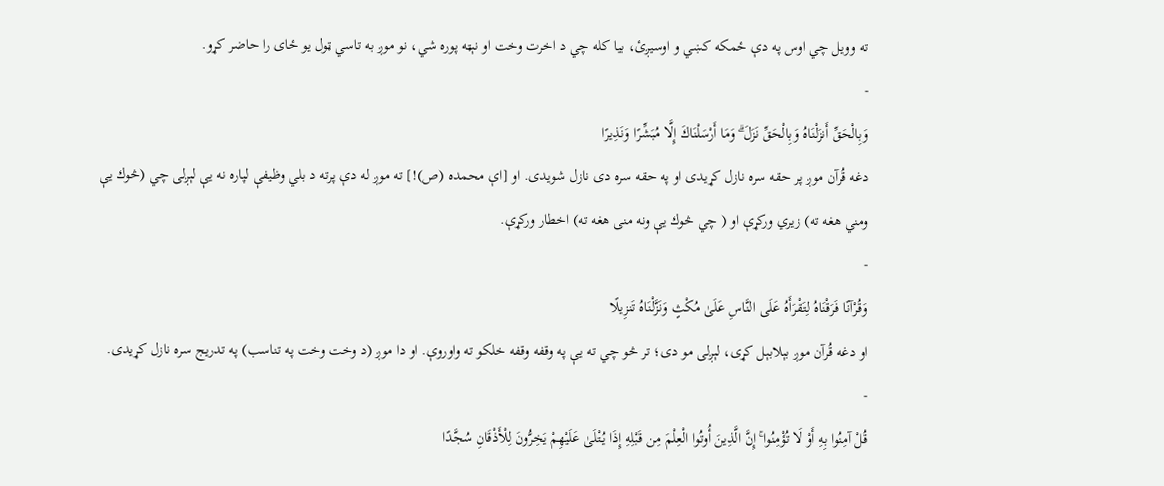ته وويل چي اوس په دې ځمکه کښي و اوسیږئ، بيا كله چي د اخرت وخت او نېټه پوره شي، نو موږ به تاسي ټول يو ځاى را حاضر کړو.
-
وَبِالْحَقِّ أَنزَلْنَاهُ وَبِالْحَقِّ نَزَلَ ۗ وَمَا أَرْسَلْنَاكَ إِلَّا مُبَشِّرًا وَنَذِيرًا
دغه قُرآن موږ پر حقه سره نازل کړيدى او په حقه سره دى نازل شويدى. او [اې محمده (ص)!] ته موږ له دې پرته د بلي وظيفې لپاره نه یې لېږلی چي (څوك يې ومني هغه ته) زيري ورکړې او ( چي څوك يې ونه منى هغه ته) اخطار ورکړې.
-
وَقُرْآنًا فَرَقْنَاهُ لِتَقْرَأَهُ عَلَى النَّاسِ عَلَىٰ مُكْثٍ وَنَزَّلْنَاهُ تَنزِيلًا
او دغه قُرآن موږ بېلابېل کړی، لېږلی مو دى؛ تر څو چي ته یې په وقفه وقفه خلكو ته واوروې. او دا موږ (د وخت وخت په تناسب) په تدريج سره نازل کړيدى.
-
قُلْ آمِنُوا بِهِ أَوْ لَا تُؤْمِنُوا ۚ إِنَّ الَّذِينَ أُوتُوا الْعِلْمَ مِن قَبْلِهِ إِذَا يُتْلَىٰ عَلَيْهِمْ يَخِرُّونَ لِلْأَذْقَانِ سُجَّدًا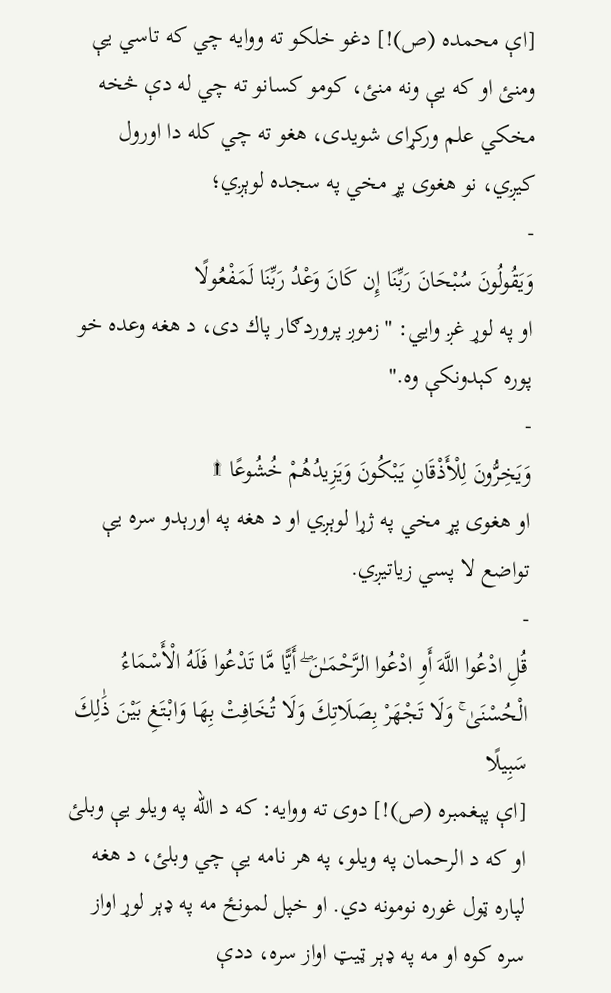[اې محمده (ص)!] دغو خلكو ته ووايه چي كه تاسي يې ومنئ او كه یې ونه منئ، كومو كسانو ته چي له دې څخه مخکي علم ورکړای شويدى، هغو ته چي كله دا اورول کیږي، نو هغوى پړ مخي په سجده لوېږي؛
-
وَيَقُولُونَ سُبْحَانَ رَبِّنَا إِن كَانَ وَعْدُ رَبِّنَا لَمَفْعُولًا
او په لوړ غږ وايي: "زموږ پروردګار پاك دى، د هغه وعده خو پوره کېدونكې وه."
-
وَيَخِرُّونَ لِلْأَذْقَانِ يَبْكُونَ وَيَزِيدُهُمْ خُشُوعًا ۩
او هغوى پړ مخي په ژړا لوېږي او د هغه په اورېدو سره يې تواضع لا پسي زياتيږي.
-
قُلِ ادْعُوا اللَّهَ أَوِ ادْعُوا الرَّحْمَـٰنَ ۖ أَيًّا مَّا تَدْعُوا فَلَهُ الْأَسْمَاءُ الْحُسْنَىٰ ۚ وَلَا تَجْهَرْ بِصَلَاتِكَ وَلَا تُخَافِتْ بِهَا وَابْتَغِ بَيْنَ ذَٰلِكَ سَبِيلًا
[اې پېغمبره (ص)!] دوى ته ووايه: كه د الله په ويلو یې وبلئ او كه د الرحمان په ويلو، په هر نامه یې چي وبلئ، د هغه لپاره ټول غوره نومونه دي. او خپل لمونځ مه په ډېر لوړ اواز سره كوه او مه په ډېر ټيټ اواز سره، ددې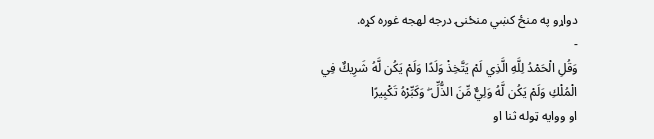دواړو په منځ کښي منځنۍ درجه لهجه غوره کړه.
-
وَقُلِ الْحَمْدُ لِلَّهِ الَّذِي لَمْ يَتَّخِذْ وَلَدًا وَلَمْ يَكُن لَّهُ شَرِيكٌ فِي الْمُلْكِ وَلَمْ يَكُن لَّهُ وَلِيٌّ مِّنَ الذُّلِّ ۖ وَكَبِّرْهُ تَكْبِيرًا
او ووايه ټوله ثنا او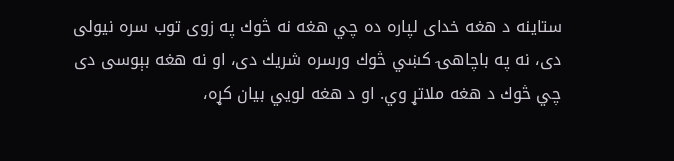ستاينه د هغه خداى لپاره ده چي هغه نه څوك په زوى توب سره نيولى دى، نه په باچاهۍ کښي څوك ورسره شريك دى، او نه هغه بېوسی دى چي څوك د هغه ملاتړ وي. او د هغه لويي بيان کړه،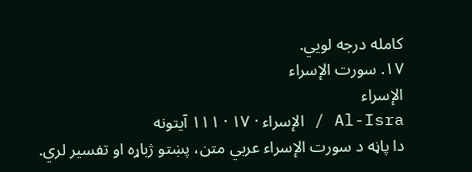كامله درجه لويي.
۱۷. سورت الإسراء
الإسراء
Al-Isra / الإسراء · ۱۷ · ۱۱۱ آیتونه
دا پاڼه د سورت الإسراء عربي متن، پښتو ژباړه او تفسیر لري.